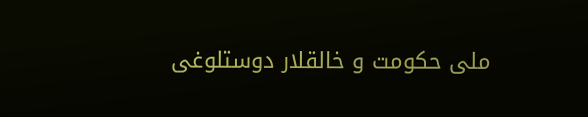ملی حکومت و خالقلار دوستلوغی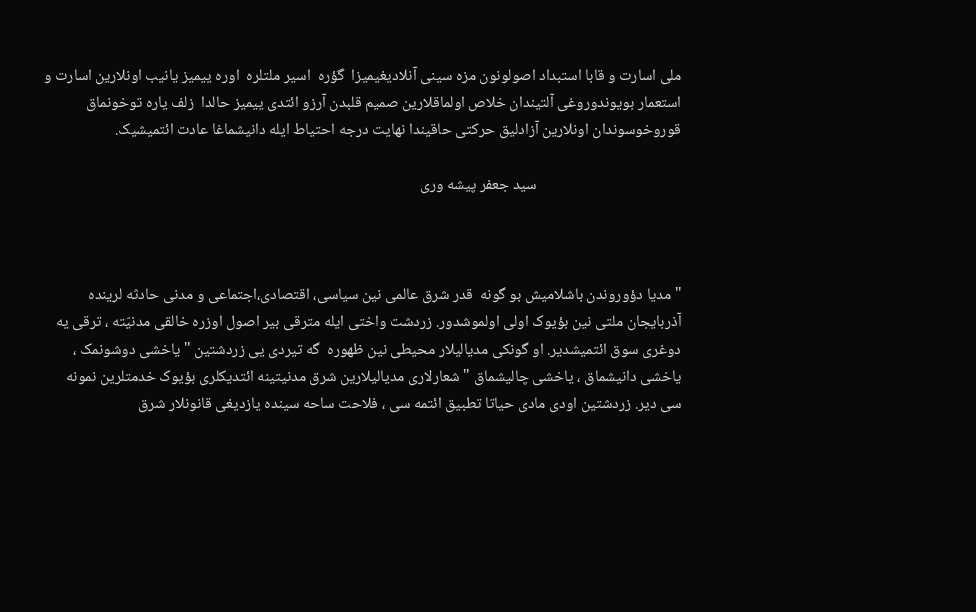ملی اسارت و قابا استبداد اصولونون مزه سینی آنلادیغیمیزا  گؤره  اسیر ملتلره  اوره ییمیز یانیب اونلارین اسارت و استعمار بویوندوروغی آلتیندان خلاص اولماقلارین صمیم قلبدن آرزو ائتدی ییمیز حالدا  زلف یاره توخونماق قوروخوسوندان اونلارین آزادلیق حرکتی حاقیندا نهایت درجه احتیاط ایله دانیشماغا عادت ائتمیشیک.

                                         سید جعفر پیشه وری



" مدیا دؤوروندن باشلامیش بو گونه  قدر شرق عالمی نین سیاسی، اقتصادی،اجتماعی و مدنی حادثه لرینده آذربایجان ملتی نین بؤیوک اولی اولموشدور. زردشت واختی ایله مترقی بیر اصول اوزره خالقی مدنیّته ، ترقی یه دوغری سوق ائتمیشدیر. او گونکی مدیالیلار محیطی نین ظهوره  گه تیردی یی زردشتین " یاخشی دوشونمک ، یاخشی دانیشماق ، یاخشی چالیشماق " شعارلاری مدیالیلارین شرق مدنیتینه ائتدیکلری بؤیوک خدمتلرین نمونه سی دیر. زردشتین اودی مادی حیاتا تطبیق ائتمه سی ، فلاحت ساحه سینده یازدیغی قانونلار شرق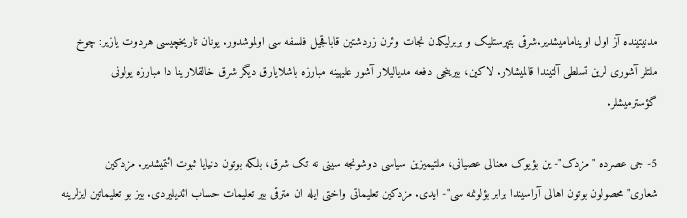مدنیتینده آز اول اوینامامیشدیر.شرقی بتپرستلیک و بربرلیکدن نجات وئرن زردشتین قاباقجیل فلسفه سی اولموشدور. یونان تاریخچیسی هردوت یازیر: چوخ ملتلر آشوری لرین تسلطی آلتیندا قالمیشلار. لاکین، بیرینجی دفعه مدیالیلار آشور علیهینه مبارزه باشلایارق دیگر شرق خالقلارینا دا مبارزه یولونی گؤسترمیشلر.

5- جی عصرده "مزدک"- ین بؤیوک معنالی عصیانی، ملتیمیزین سیاسی دوشونجه سینی نه تک شرق، بلکه بوتون دنیایا ثبوت ائتمیشدیر. مزدکین شعاری"محصولون بوتون اهالی آراسیندا برابر بؤلونمه سی"- ایدی. مزدکین تعلیماتی واختی ایله ان مترقی بیر تعلیمات حساب ائدیلیردی. بیز بو تعلیماتین ایزلرینه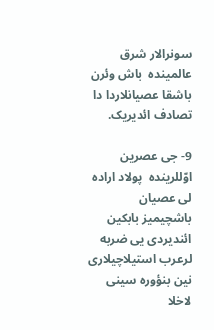سونرالار شرق عالمینده  باش وئرن باشقا عصیانلاردا دا تصادف ائدیریک.

9- جی عصرین اوّللرینده  پولاد اراده لی عصیان باشچیمیز بابکین ائندیردی یی ضربه لرعرب استیلاچیلاری نین بنؤوره سینی لاخلا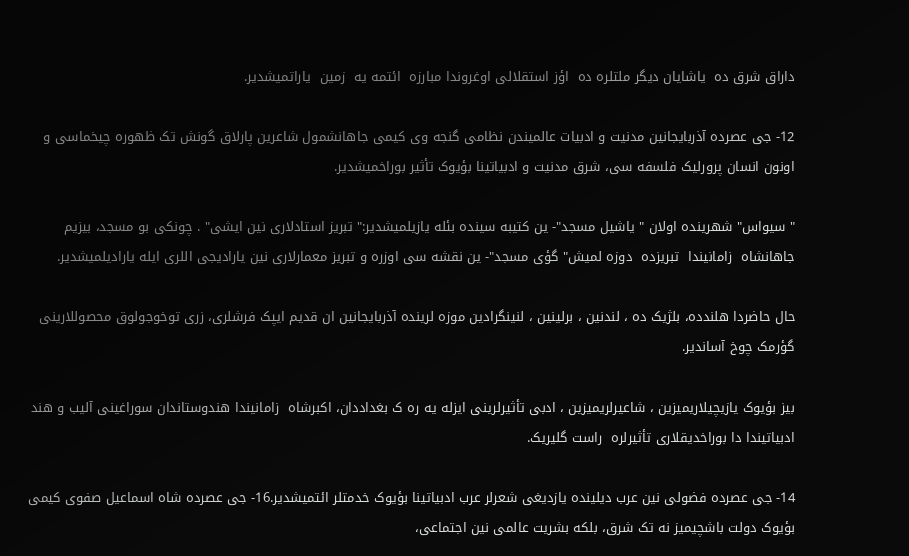داراق شرق ده  یاشایان دیگر ملتلره ده  اؤز استقلالی اوغروندا مبارزه  ائتمه یه  زمین  یاراتمیشدیر.

12- جی عصرده آذربایجانین مدنیت و ادبیات عالمیندن نظامی گنجه وی کیمی جاهانشمول شاعرین پارلاق گونش تک ظهوره چیخماسی و اونون انسان پرورلیک فلسفه سی، شرق مدنیت و ادبیاتینا بؤیوک تأثیر بوراخمیشدیر.

" سیواس" شهرینده اولان " یاشیل مسجد"- ین کتیبه سینده بئله یازیلمیشدیر:" تبریز استادلاری نین ایشی" . چونکی بو مسجد، بیزیم جاهانشاه  زامانیندا  تبریزده  دوزه لمیش" گؤی مسجد"- ین نقشه سی اوزره و تبریز معمارلاری نین یارادیجی اللری ایله یارادیلمیشدیر.

حال حاضردا هلندده، بلژیک ده ، لندنین ، برلینین ، لنینگرادین موزه لرینده آذربایجانین ان قدیم ایپک فرشلری، زری توخوجولوق محصوللارینی گؤرمک چوخ آساندیر.

بیز بؤیوک یازیچیلاریمیزین ، شاعیرلریمیزین ، ادبی تأثیرلرینی ایزله یه ره ک بغداددان، اکبرشاه  زامانیندا هندوستاندان سوراغینی آلیب و هند ادبیاتیندا دا بوراخدیقلاری تأثیرلره  راست گلیریک.

14- جی عصرده فضولی نین عرب دیلینده یازدیغی شعرلر عرب ادبیاتینا بؤیوک خدمتلر ائتمیشدیر.16- جی عصرده شاه اسماعیل صفوی کیمی بؤیوک دولت باشچیمیز نه تک شرق، بلکه بشریت عالمی نین اجتماعی،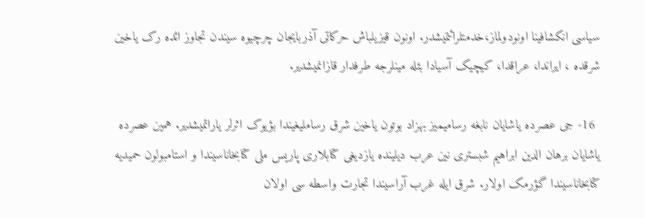سیاسی انکشافینا اونودولماز،خدمتلرائتمیشدر. اونون قیزیلباش حرکاتی آذربایجان چرچیوه سیندن تجاوز ائده رک یاخین شرقده ، ایراندا، عراقدا، کیچیک آسیادا بئله مینلرجه طرفدار قازانمیشدیر.

 16- جی عصرده یاشایان نابغه رسامیمیز بهزاد بوتون یاخین شرق رساملیغیندا بؤیوک اثرلر یاراتمیشدیر. همین عصرده یاشایان برهان الدین ابراهیم شبستری نین عرب دیلینده یازدیغی کتابلاری پاریس ملی کتابخاناسیندا و استامبولون حمیدیه کتابخاناسیندا گؤرمک اولار. شرق ایله غرب آراسیندا تجارت واسطه سی اولان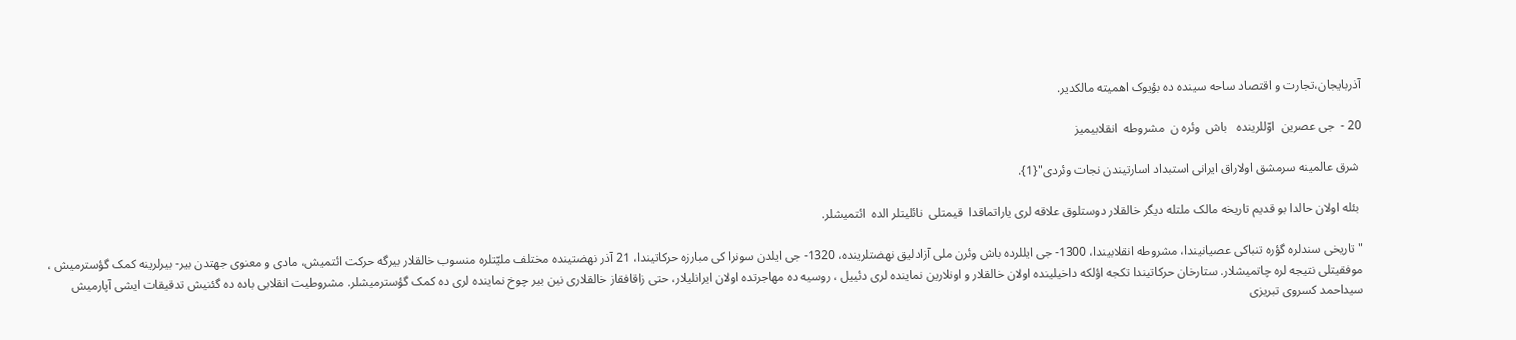آذربایجان،تجارت و اقتصاد ساحه سینده ده بؤیوک اهمیته مالکدیر.

20 -  جی عصرین  اوّللرینده   باش  وئره ن  مشروطه  انقلابیمیز

 شرق عالمینه سرمشق اولاراق ایرانی استبداد اسارتیندن نجات وئردی"{1}.

 بئله اولان حالدا بو قدیم تاریخه مالک ملتله دیگر خالقلار دوستلوق علاقه لری یاراتماقدا  قیمتلی  نائلیتلر الده  ائتمیشلر.

" تاریخی سندلره گؤره تنباکی عصیانیندا، مشروطه انقلابیندا، 1300- جی ایللرده باش وئرن ملی آزادلیق نهضتلرینده، 1320- جی ایلدن سونرا کی مبارزه حرکاتیندا، 21 آذر نهضتینده مختلف ملیّتلره منسوب خالقلار بیرگه حرکت ائتمیش، مادی و معنوی جهتدن بیر- بیرلرینه کمک گؤسترمیش ، موفقیتلی نتیجه لره چاتمیشلار. ستارخان حرکاتیندا تکجه اؤلکه داخیلینده اولان خالقلار و اونلارین نماینده لری دئییل ، روسیه ده مهاجرتده اولان ایرانلیلار، حتی زاقافقاز خالقلاری نین بیر چوخ نماینده لری ده کمک گؤسترمیشلر. مشروطیت انقلابی باده ده گئنیش تدقیقات ایشی آپارمیش سیداحمد کسروی تبریزی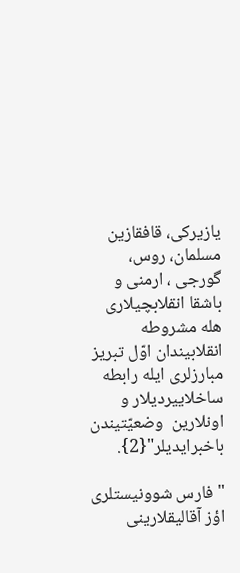یازیرکی، قافقازین مسلمان، روس، گورجی ، ارمنی و باشقا انقلابچیلاری هله مشروطه انقلابیندان اوّل تبریز مبارزلری ایله رابطه ساخلاییردیلار و اونلارین  وضعیّتیندن  باخبرایدیلر"{2}.

" فارس شوونیستلری اؤز آقالیقلارینی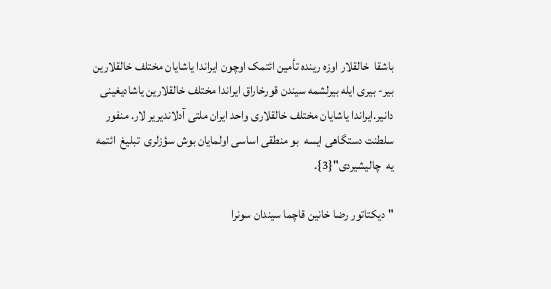باشقا  خالقلار اوزه رینده تأمین ائتمک اوچون ایراندا یاشایان مختلف خالقلارین  بیر- بیری ایله بیرلشمه سیندن قورخاراق ایراندا مختلف خالقلارین یاشادیغینی دانیر.ایراندا یاشایان مختلف خالقلاری واحد ایران ملتی آدلاندیریر لار. منفور سلطنت دستگاهی ایسه  بو منطقی اساسی اولمایان بوش سؤزلری  تبلیغ  ائتمه یه  چالیشیردی"{3}.

" دیکتاتور رضا خانین قاچما سیندان سونرا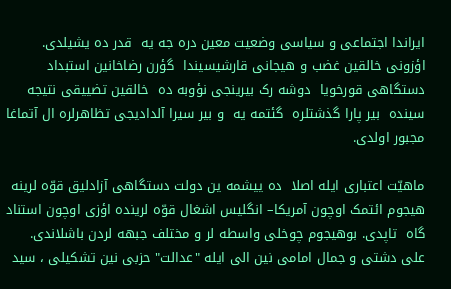ایراندا اجتماعی و سیاسی وضعیت معین دره جه یه  قدر ده یشیلدی. اؤزونی خالقین غضب و هیجانی قارشیسیندا  گؤرن رضاخانین استبداد دستگاهی قورخویا  دوشه رک بیرینجی نؤوبه ده  خالقین تضییقی نتیجه سینده  بیر پارا گذشتلره  گئتمه یه  و بیر سیرا آلدادیجی تظاهرلره ال آتماغا مجبور اولدی.

ماهیّت اعتباری ایله اصلا  ده ییشمه ین دولت دستگاهی آزادلیق قوّه لرینه هیجوم ائتمک اوچون آمریکا– انگلیس اشغال قوّه لرینده اؤزی اوچون استناد گاه  تاپدی. بوهیجوم چوخلی واسطه لر و مختلف جبهه لردن باشلاندی. علی دشتی و جمال امامی نین الی ایله "عدالت" حزبی نین تشکیلی ، سید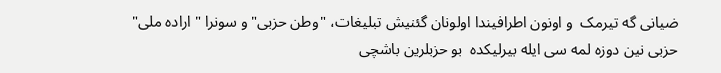ضیانی گه تیرمک  و اونون اطرافیندا اولونان گئنیش تبلیغات، "وطن حزبی" و سونرا " اراده ملی" حزبی نین دوزه لمه سی ایله بیرلیکده  بو حزبلرین باشچی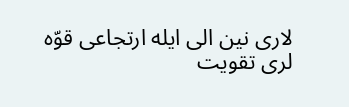لاری نین الی ایله ارتجاعی قوّه لری تقویت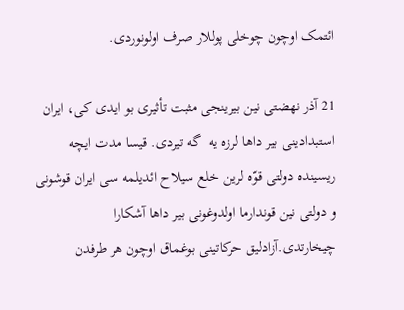ائتمک اوچون چوخلی پوللار صرف اولونوردی.

21 آذر نهضتی نین بیرینجی مثبت تأثیری بو ایدی کی، ایران استبدادینی بیر داها لرزه یه  گه تیردی. قیسا مدت ایچه ریسینده دولتی قوّه لرین خلع سیلاح ائدیلمه سی ایران قوشونی و دولتی نین قوندارما اولدوغونی بیر داها آشکارا چیخارتدی.آزادلیق حرکاتینی بوغماق اوچون هر طرفدن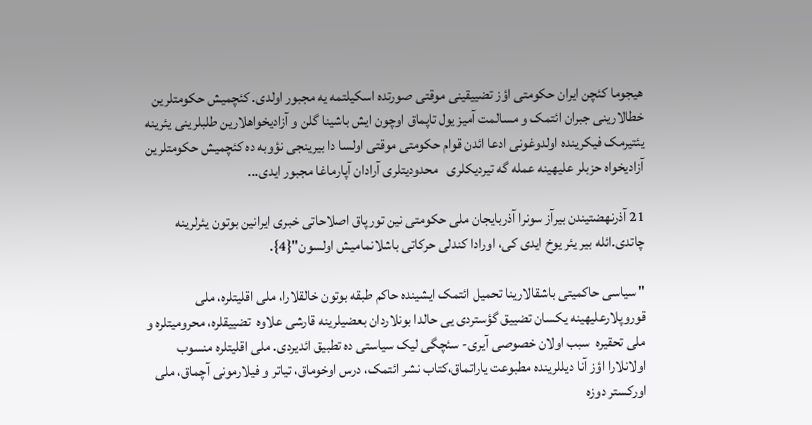هیجوما کئچن ایران حکومتی اؤز تضییقینی موقتی صورتده اسکیلتمه یه مجبور اولدی. کئچمیش حکومتلرین خطالارینی جبران ائتمک و مسالمت آمیز یول تاپماق اوچون ایش باشینا گلن و آزادیخواهلارین طلبلرینی یئرینه  یئتیرمک فیکرینده اولدوغونی ادعا ائدن قوام حکومتی موقتی اولسا دا بیرینجی نؤوبه ده کئچمیش حکومتلرین آزادیخواه حزبلر علیهینه عمله گه تیردیکلری   محدودیتلری آرادان آپارماغا مجبور ایدی...

21 آذرنهضتیندن بیرآز سونرا آذربایجان ملی حکومتی نین تورپاق اصلاحاتی خبری ایرانین بوتون یئرلرینه چاتدی.ائله بیر یئر یوخ ایدی کی، اورادا کندلی حرکاتی باشلانمامیش اولسون"{4}.

" سیاسی حاکمیتی باشقالارینا تحمیل ائتمک ایشینده حاکم طبقه بوتون خالقلارا، ملی اقلیتلره، ملی قوروپلارعلیهینه یکسان تضییق گؤستردی یی حالدا بونلاردان بعضیلرینه قارشی علاوه  تضییقلره، محرومیتلره و ملی تحقیره  سبب اولان خصوصی آیری- سئچگی لیک سیاستی ده تطبیق ائدیردی. ملی اقلیتلره منسوب اولانلارا اؤز آنا دیللرینده مطبوعت یاراتماق،کتاب نشر ائتمک، درس اوخوماق، تیاتر و فیلارمونی آچماق، ملی اورکستر دوزه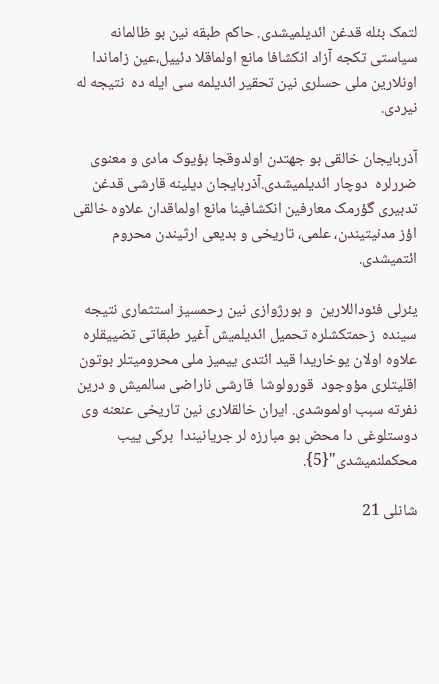لتمک بئله قدغن ائدیلمیشدی. حاکم طبقه نین بو ظالمانه سیاستی تکجه آزاد انکشافا مانع اولماقلا دئییل،عین زاماندا اونلارین ملی حسلری نین تحقیر ائدیلمه سی ایله ده  نتیجه له نیردی.

آذربایجان خالقی بو جهتدن اولدوقجا بؤیوک مادی و معنوی ضررلره  دوچار ائدیلمیشدی.آذربایجان دیلینه قارشی قدغن تدبیری گؤرمک معارفین انکشافینا مانع اولماقدان علاوه خالقی اؤز مدنیتیندن، علمی، تاریخی و بدیعی ارثیندن محروم ائتمیشدی.

یئرلی فئوداللارین  و بورژوازی نین رحمسیز استثماری نتیجه سینده  زحمتکشلره تحمیل ائدیلمیش آغیر طبقاتی تضییقلره علاوه اولان یوخاریدا قید ائتدی ییمیز ملی محرومیتلر بوتون اقلیتلری مؤوجود  قورولوشا  قارشی ناراضی سالمیش و درین نفرته سبب اولموشدی. ایران خالقلاری نین تاریخی عنعنه وی دوستلوغی دا محض بو مبارزه لر جریانیندا  برکی ییب محکملنمیشدی"{5}.

شانلی 21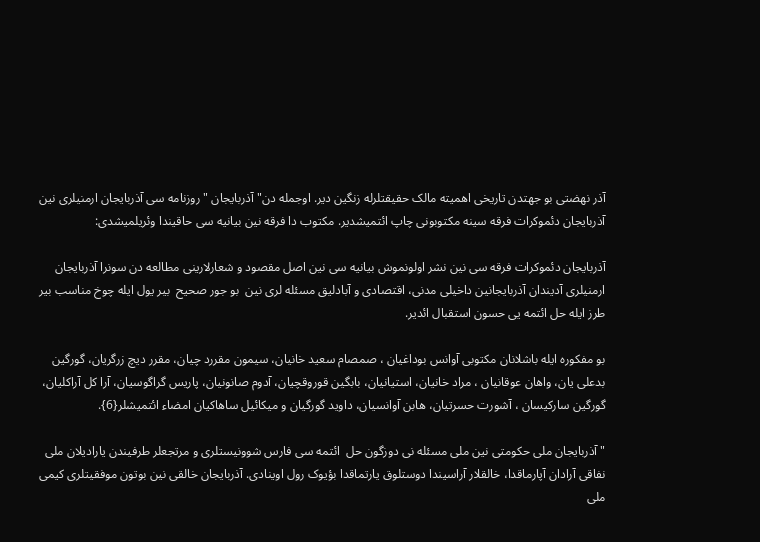آذر نهضتی بو جهتدن تاریخی اهمیته مالک حقیقتلرله زنگین دیر. اوجمله دن" آذربایجان " روزنامه سی آذربایجان ارمنیلری نین آذربایجان دئموکرات فرقه سینه مکتوبونی چاپ ائتمیشدیر. مکتوب دا فرقه نین بیانیه سی حاقیندا وئریلمیشدی:

آذربایجان دئموکرات فرقه سی نین نشر اولونموش بیانیه سی نین اصل مقصود و شعارلارینی مطالعه دن سونرا آذربایجان ارمنیلری آدیندان آذربایجانین داخیلی مدنی، اقتصادی و آبادلیق مسئله لری نین  بو جور صحیح  بیر یول ایله چوخ مناسب بیر طرز ایله حل ائتمه یی حسون استقبال ائدیر.

بو مفکوره ایله باشلانان مکتوبی آوانس بوداغیان ، صمصام سعید خانیان، سیمون مقررد چیان، مقرر دیچ زرگریان، گورگین بدعلی یان، واهان عوقانیان ، مراد خانیان، استیانیان، بابگین قوروقچیان، آدوم صانونیان، پاریس گراگوسیان، آرا کل آراکلیان، گورگین سارکیسان ، آشورت حسرتیان، هابن آوانسیان، داوید گورگیان و میکائیل ساهاکیان امضاء ائتمیشلر{6}.

" آذربایجان ملی حکومتی نین ملی مسئله نی دوزگون حل  ائتمه سی فارس شوونیستلری و مرتجعلر طرفیندن یارادیلان ملی نفاقی آرادان آپارماقدا، خالقلار آراسیندا دوستلوق یارتماقدا بؤیوک رول اوینادی. آذربایجان خالقی نین بوتون موفقیتلری کیمی ملی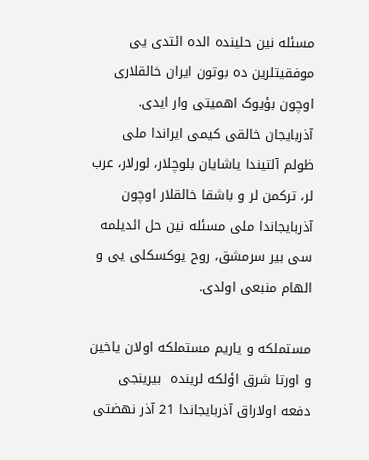مسئله نین حلینده الده ائتدی یی موفقیتلرین ده بوتون ایران خالقلاری اوچون بؤیوک اهمیتی وار ایدی. آذربایجان خالقی کیمی ایراندا ملی ظولم آلتیندا یاشایان بلوچلار، لورلار، عرب لر، ترکمن لر و باشقا خالقلار اوچون آذربایجاندا ملی مسئله نین حل ائدیلمه سی بیر سرمشق، روح یوکسکلی یی و الهام منبعی اولدی.

مستملکه و یاریم مستملکه اولان یاخین  و اورتا شرق اؤلکه لرینده  بیرینجی دفعه اولاراق آذربایجاندا 21 آذر نهضتی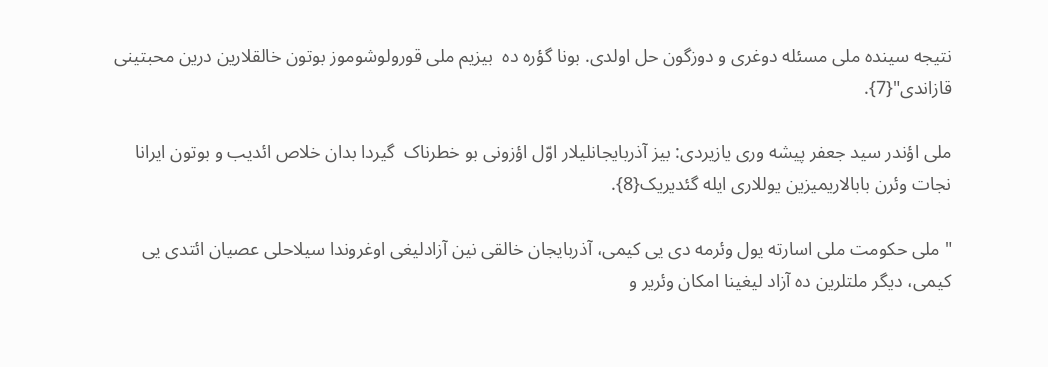نتیجه سینده ملی مسئله دوغری و دوزگون حل اولدی. بونا گؤره ده  بیزیم ملی قورولوشوموز بوتون خالقلارین درین محبتینی قازاندی"{7}.

ملی اؤندر سید جعفر پیشه وری یازیردی: بیز آذربایجانلیلار اوّل اؤزونی بو خطرناک  گیردا بدان خلاص ائدیب و بوتون ایرانا نجات وئرن بابالاریمیزین یوللاری ایله گئدیریک{8}.

" ملی حکومت ملی اسارته یول وئرمه دی یی کیمی، آذربایجان خالقی نین آزادلیغی اوغروندا سیلاحلی عصیان ائتدی یی کیمی، دیگر ملتلرین ده آزاد لیغینا امکان وئریر و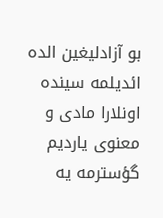بو آزادلیغین الده ائدیلمه سینده اونلارا مادی و معنوی یاردیم گؤسترمه یه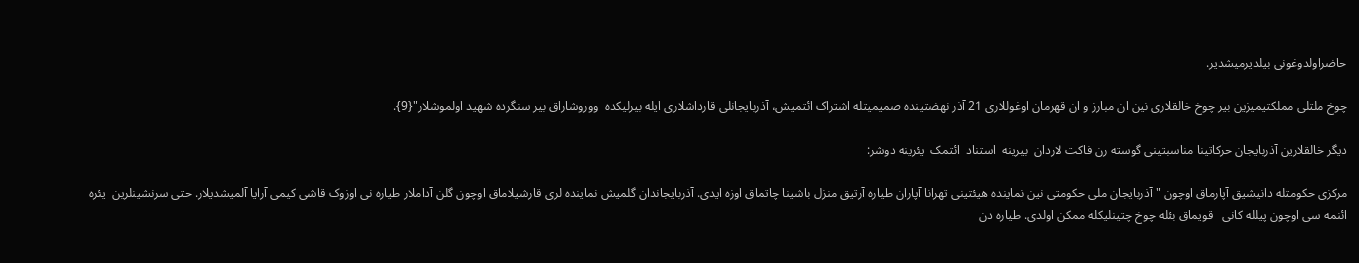حاضراولدوغونی بیلدیرمیشدیر.

چوخ ملتلی مملکتیمیزین بیر چوخ خالقلاری نین ان مبارز و ان قهرمان اوغوللاری 21 آذر نهضتینده صمیمیتله اشتراک ائتمیش، آذربایجانلی قارداشلاری ایله بیرلیکده  ووروشاراق بیر سنگرده شهید اولموشلار"{9}.

دیگر خالقلارین آذربایجان حرکاتینا مناسبتینی گوسته رن فاکت لاردان  بیرینه  استناد  ائتمک  یئرینه دوشر:

مرکزی حکومتله دانیشیق آپارماق اوچون " آذربایجان ملی حکومتی نین نماینده هیئتینی تهرانا آپاران طیاره آرتیق منزل باشینا چاتماق اوزه ایدی. آذربایجاندان گلمیش نماینده لری قارشیلاماق اوچون گلن آداملار طیاره نی اوزوک قاشی کیمی آرایا آلمیشدیلار. حتی سرنشینلرین  یئره  ائنمه سی اوچون پیلله کانی   قویماق بئله چوخ چتینلیکله ممکن اولدی. طیاره دن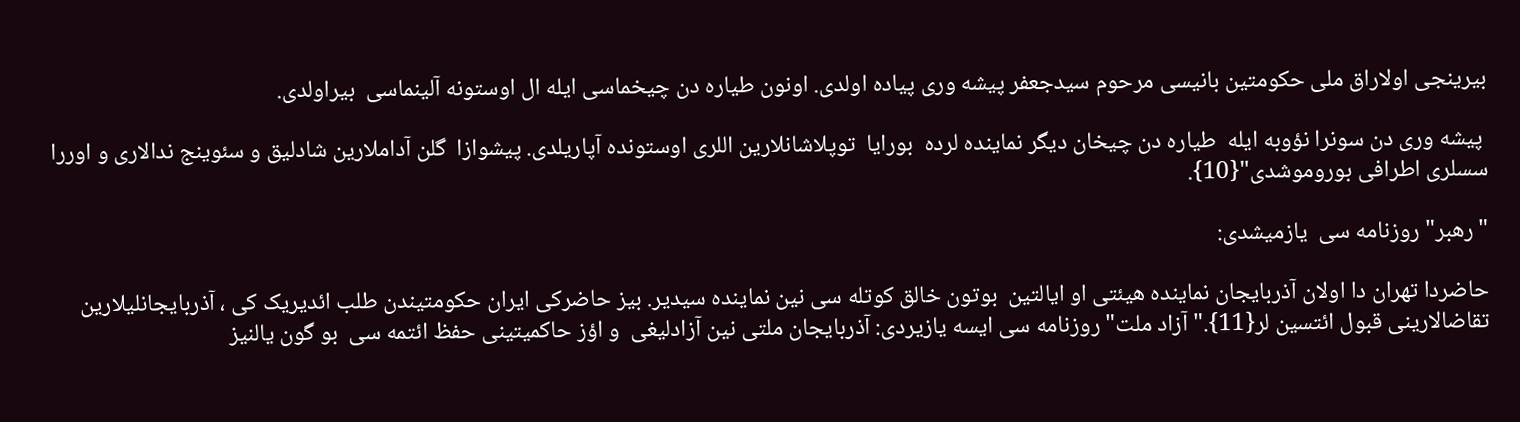بیرینجی اولاراق ملی حکومتین بانیسی مرحوم سیدجعفر پیشه وری پیاده اولدی. اونون طیاره دن چیخماسی ایله ال اوستونه آلینماسی  بیراولدی.

 پیشه وری دن سونرا نؤوبه ایله  طیاره دن چیخان دیگر نماینده لرده  بورایا  توپلاشانلارین اللری اوستونده آپاریلدی. پیشوازا  گلن آداملارین شادلیق و سئوینج ندالاری و اوررا  سسلری اطرافی بوروموشدی"{10}.

" رهبر" روزنامه سی  یازمیشدی:

حاضردا تهران دا اولان آذربایجان نماینده هیئتی او ایالتین  بوتون خالق کوتله سی نین نماینده سیدیر. بیز حاضرکی ایران حکومتیندن طلب ائدیریک کی ، آذربایجانلیلارین تقاضالارینی قبول ائتسین لر{11}." آزاد ملت" روزنامه سی ایسه یازیردی: آذربایجان ملتی نین آزادلیغی  و اؤز حاکمیتینی حفظ ائتمه سی  بو گون یالنیز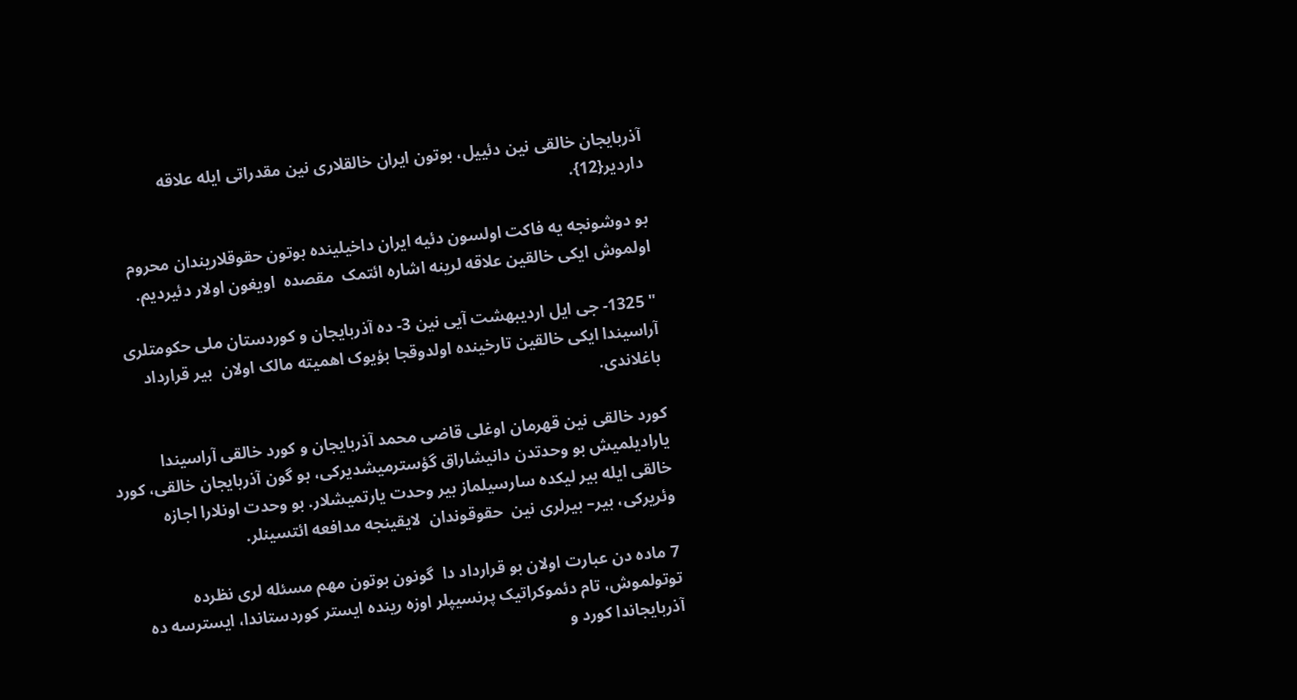آذربایجان خالقی نین دئییل، بوتون ایران خالقلاری نین مقدراتی ایله علاقه داردیر{12}.

بو دوشونجه یه فاکت اولسون دئیه ایران داخیلینده بوتون حقوقلاریندان محروم اولموش ایکی خالقین علاقه لرینه اشاره ائتمک  مقصده  اویغون اولار دئیردیم.

" 1325- جی ایل اردیبهشت آیی نین 3- ده آذربایجان و کوردستان ملی حکومتلری آراسیندا ایکی خالقین تارخینده اولدوقجا بؤیوک اهمیته مالک اولان  بیر قرارداد باغلاندی.

کورد خالقی نین قهرمان اوغلی قاضی محمد آذربایجان و کورد خالقی آراسیندا یارادیلمیش بو وحدتدن دانیشاراق گؤسترمیشدیرکی، بو گون آذربایجان خالقی، کورد خالقی ایله بیر لیکده سارسیلماز بیر وحدت یارتمیشلار. بو وحدت اونلارا اجازه وئریرکی، بیر– بیرلری نین  حقوقوندان  لایقینجه مدافعه ائتسینلر.

7 ماده دن عبارت اولان بو قرارداد دا  گونون بوتون مهم مسئله لری نظرده توتولموش، تام دئموکراتیک پرنسیپلر اوزه رینده ایستر کوردستاندا، ایسترسه ده آذربایجاندا کورد و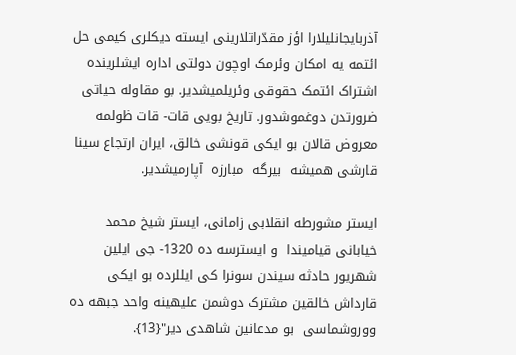آذربایجانلیلارا اؤز مقدّراتلارینی ایسته دیکلری کیمی حل ائتمه یه امکان وئرمک اوچون دولتی اداره ایشلرینده اشتراک ائتمک حقوقی وئریلمیشدیر. بو مقاوله حیاتی ضرورتدن دوغموشدور. تاریخ بویی قات- قات ظولمه معروض قالان بو ایکی قونشی خالق، ایران ارتجاع سینا   قارشی همیشه  بیرگه  مبارزه  آپارمیشدیر.

ایستر مشورطه انقلابی زامانی، ایستر شیخ محمد خیابانی قیامیندا  و ایسترسه ده 1320- جی ایلین شهریور حادثه سیندن سونرا کی ایللرده بو ایکی قارداش خالقین مشترک دوشمن علیهینه واحد جبهه ده  ووروشماسی  بو مدعانین شاهدی دیر"{13}.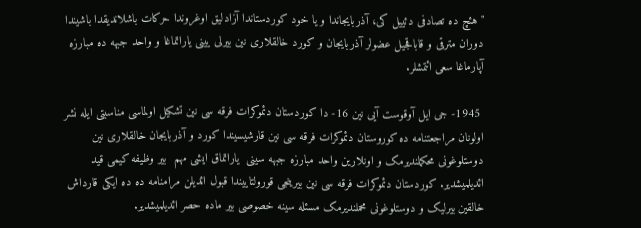"هئچ ده تصادفی دئییل کی، آذربایجاندا و یا خود کوردستاندا آزادلیق اوغروندا حرکات باشلاندیقدا باشیندا دوران مترقی و قاباقجیل عضولر آذربایجان و کورد خالقلاری نین بیرلی یینی یاراتماغا و واحد جبهه ده مبارزه آپارماغا سعی ائتمشلر.

 1945- جی ایل آوقوست آیی نین 16- دا کوردستان دئموکرات فرقه سی نین تشکیل اولماسی مناسبتی ایله نشر اولونان مراجعتنامه ده کوروستان دئموکرات فرقه سی نین قارشیسیندا کورد و آذربایجان خالقلاری نین دوستلوغونی محکملندیرمک و اونلارین واحد مبارزه جبهه سینی  یاراتماق ایشی مهم  بیر وظیفه کیمی قید ائدیلمیشدیر. کوردستان دئموکرات فرقه سی نین بیرینجی قورولتاییندا قبول ائدیلن مرامنامه ده ده ایکی قارداش خالقین بیرلیک و دوستلوغونی محملندیرمک مسئله سینه خصوصی بیر ماده حصر ائدیلمیشدیر.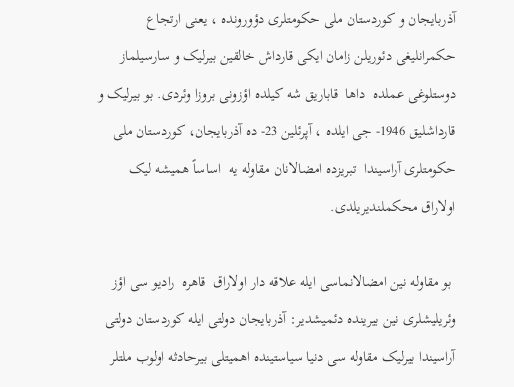آذربایجان و کوردستان ملی حکومتلری دؤورونده ، یعنی ارتجاع حکمرانلیغی دئوریلن زامان ایکی قارداش خالقین بیرلیک و سارسیلماز دوستلوغی عملده  داها  قاباریق شه کیلده اؤزونی بروزا وئردی. بو بیرلیک و قارداشلیق 1946- جی ایلده ، آپرئلین 23- ده آذربایجان، کوردستان ملی حکومتلری آراسیندا  تبریزده امضالانان مقاوله یه  اساساً همیشه لیک اولاراق محکملندیریلدی.

 بو مقاوله نین امضالانماسی ایله علاقه دار اولاراق  قاهره  رادیو سی اؤز وئریلیشلری نین بیرینده دئمیشدیر: آذربایجان دولتی ایله کوردستان دولتی آراسیندا بیرلیک مقاوله سی دنیا سیاستینده اهمیتلی بیرحادثه اولوب ملتلر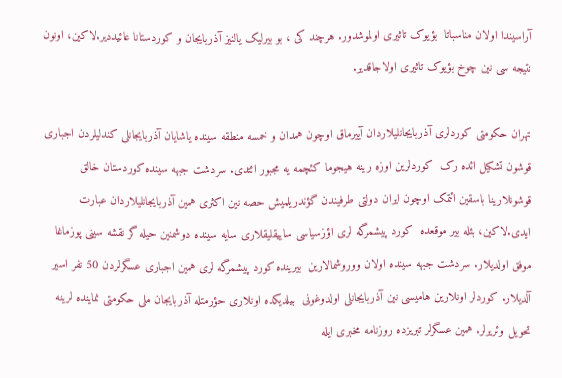آراسیندا اولان مناسباتا  بؤیوک تاثیری اولموشدور. هرچند کی ، بو بیرلیک یالنیز آذربایجان و کوردستانا عائیددیر.لاکین، اونون نتیجه سی نین چوخ بؤیوک تاثیری اولاجاقدیر.

تهران حکومتی کوردلری آذربایجانلیلاردان آییرماق اوچون همدان و خمسه منطقه سینده یاشایان آذربایجانلی کندلیلردن اجباری قوشون تشکیل ائده رک  کوردلرین اوزه رینه هیجوما کئچمه یه مجبور ائتدی. سردشت جبهه سینده کوردستان خالق قوشونلارینا باسقین ائتمک اوچون ایران دولتی طرفیندن گؤندریلمیش حصه نین اکثری همین آذربایجانلیلاردان عبارت ایدی.لاکین، بئله بیر موقعده  کورد پیشمرگه لری اؤزسیاسی ساییقلیقلاری سایه سینده دوشمنین حیله گر نقشه سینی پوزماغا موفق اولدیلار. سردشت جبهه سینده اولان ووروشمالارین  بیرینده کورد پیشمرگه لری همین اجباری عسگرلردن 50 نفر اسیر آلدیلار. کوردلر اونلارین هامیسی نین آذربایجانلی اولدوغونی  بیلدیکده اونلاری حؤرمتله آذربایجان ملی حکومتی نماینده لرینه  تحویل وئریرلر. همین عسگرلر تبریزده روزنامه مخبری ایله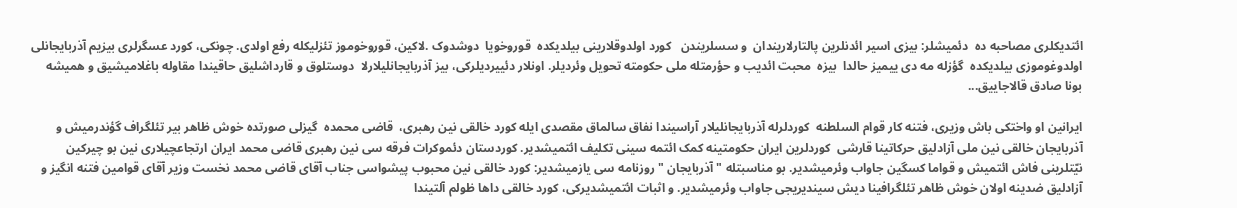ائتدیکلری مصاحبه ده  دئمیشلر: بیزی اسیر ائدنلرین پالتارلاریندان  و سسلریندن   کورد اولدوقلارینی بیلدیکده  قوروخویا  دوشدوک .لاکین، قوروخوموز تئزلیکله رفع اولدی. چونکی، کورد عسگرلری بیزیم آذربایجانلی اولدوغوموزی بیلدیکده  گؤزله مه دی ییمیز حالدا  بیزه  محبت ائدیب و حؤرمتله ملی حکومته تحویل وئردیلر. اونلار دئییردیلرکی، بیز آذربایجانلیلارلا  دوستلوق و قارداشلیق حاقیندا مقاوله باغلامیشیق و همیشه بونا صادق قالاجاییق...

ایرانین او واختکی باش وزیری، فتنه کار قوام السلطنه  کوردلرله آذربایجانلیلار آراسیندا نفاق سالماق مقصدی ایله کورد خالقی نین رهبری،  قاضی محمده  گیزلی صورتده خوش ظاهر بیر تئلگراف گؤندرمیش و آذربایجان خالقی نین ملی آزادلیق حرکاتینا قارشی  کوردلرین ایران حکومتینه کمک ائتمه سینی تکلیف ائتمیشدیر. کوردستان دئموکرات فرقه سی نین رهبری قاضی محمد ایران ارتجاعچیلاری نین بو چیرکین نیّتلرینی فاش ائتمیش و قواما کسگین جاواب وئرمیشدیر. بو مناسبتله " آذربایجان " روزنامه سی یازمیشدیر: کورد خالقی نین محبوب پیشواسی جناب آقای قاضی محمد نخست وزیر آقای قوامین فتنه انگیز و آزادلیق ضدینه اولان خوش ظاهر تئلگرافینا دیش سیندیریجی جاواب وئرمیشدیر. و اثبات ائتمیشدیرکی، کورد خالقی داها ظولم آلتیندا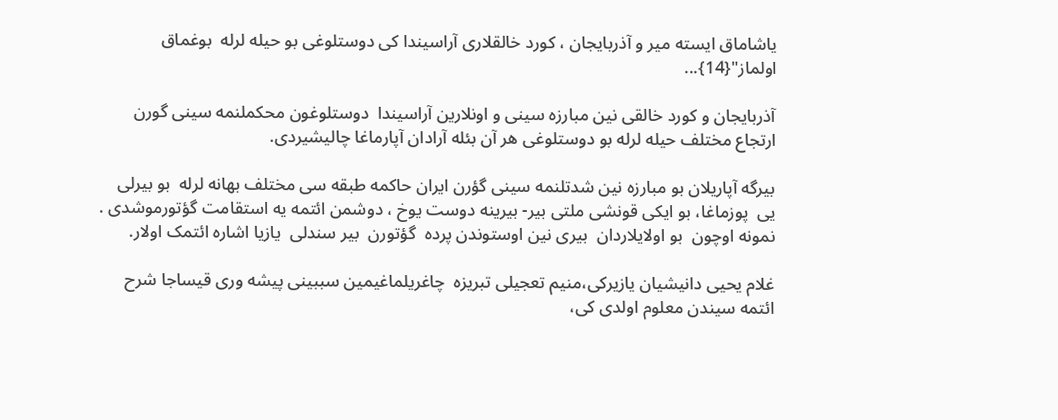یاشاماق ایسته میر و آذربایجان ، کورد خالقلاری آراسیندا کی دوستلوغی بو حیله لرله  بوغماق اولماز"{14}...

آذربایجان و کورد خالقی نین مبارزه سینی و اونلارین آراسیندا  دوستلوغون محکملنمه سینی گورن ارتجاع مختلف حیله لرله بو دوستلوغی هر آن بئله آرادان آپارماغا چالیشیردی.

بیرگه آپاریلان بو مبارزه نین شدتلنمه سینی گؤرن ایران حاکمه طبقه سی مختلف بهانه لرله  بو بیرلی یی  پوزماغا، بو ایکی قونشی ملتی بیر- بیرینه دوست یوخ ، دوشمن ائتمه یه استقامت گؤتورموشدی .  نمونه اوچون  بو اولایلاردان  بیری نین اوستوندن پرده  گؤتورن  بیر سندلی  یازیا اشاره ائتمک اولار.

غلام یحیی دانیشیان یازیرکی،منیم تعجیلی تبریزه  چاغریلماغیمین سببینی پیشه وری قیساجا شرح ائتمه سیندن معلوم اولدی کی،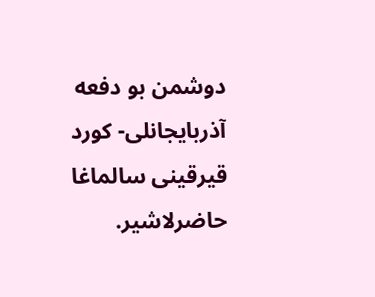دوشمن بو دفعه آذربایجانلی- کورد قیرقینی سالماغا حاضرلاشیر.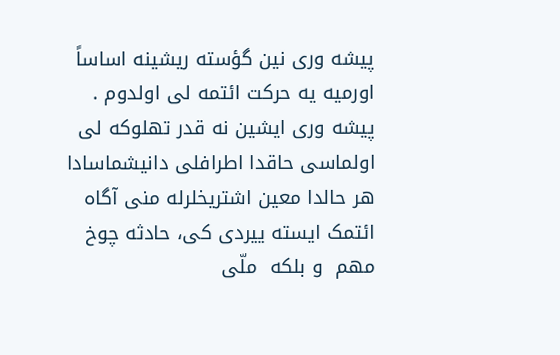پیشه وری نین گؤسته ریشینه اساساً اورمیه یه حرکت ائتمه لی اولدوم . پیشه وری ایشین نه قدر تهلوکه لی اولماسی حاقدا اطرافلی دانیشماسادا هر حالدا معین اشتریخلرله منی آگاه ائتمک ایسته ییردی کی، حادثه چوخ مهم  و بلکه  ملّی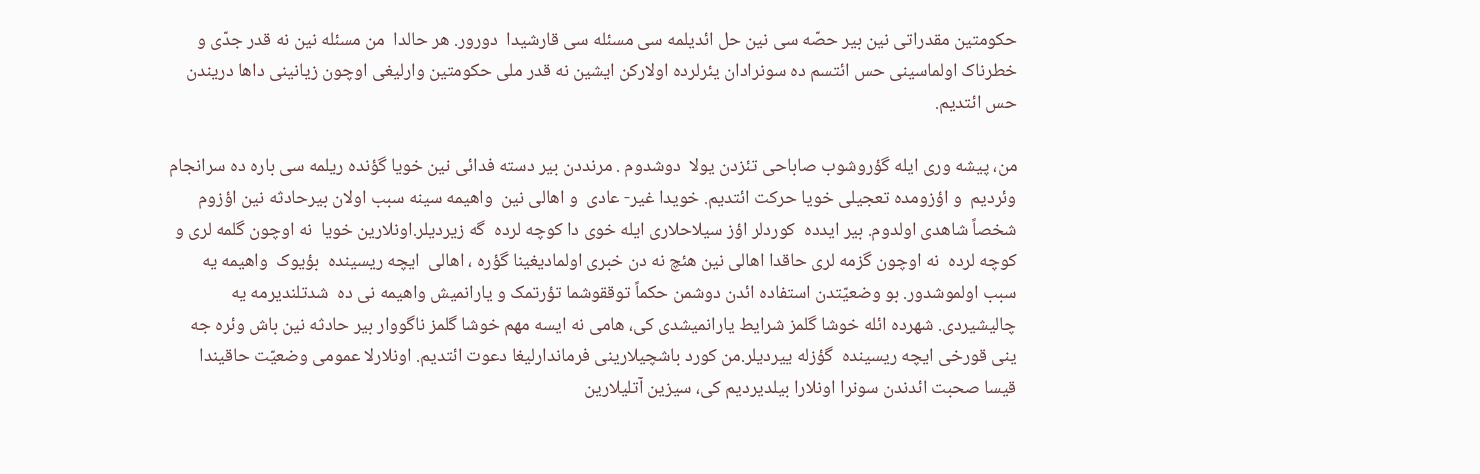حکومتین مقدراتی نین بیر حصّه سی نین حل ائدیلمه سی مسئله سی قارشیدا  دورور. هر حالدا  من مسئله نین نه قدر جدّی و خطرناک اولماسینی حس ائتسم ده سونرادان یئرلرده اولارکن ایشین نه قدر ملی حکومتین وارلیغی اوچون زیانینی داها دریندن حس ائتدیم.

من، پیشه وری ایله گؤروشوب صاباحی تئزدن یولا  دوشدوم . مرنددن بیر دسته فدائی نین خویا گؤنده ریلمه سی باره ده سرانجام وئردیم  و اؤزومده تعجیلی خویا حرکت ائتدیم. خویدا غیر- عادی  و اهالی نین  واهیمه سینه سبب اولان بیرحادثه نین اؤزوم شخصاً شاهدی اولدوم. بیر ایدده  کوردلر اؤز سیلاحلاری ایله خوی دا کوچه لرده  گه زیردیلر.اونلارین خویا  نه اوچون گلمه لری و کوچه لرده  نه اوچون گزمه لری حاقدا اهالی نین هئچ نه دن خبری اولمادیغینا گؤره ، اهالی  ایچه ریسینده  بؤیوک  واهیمه یه  سبب اولموشدور. بو وضعیّتدن استفاده ائدن دوشمن حکماً توققوشما تؤرتمک و یارانمیش واهیمه نی ده  شدتلندیرمه یه  چالیشیردی. شهرده ائله خوشا گلمز شرایط یارانمیشدی کی، هامی نه ایسه مهم خوشا گلمز ناگووار بیر حادثه نین باش وئره جه ینی قورخی ایچه ریسینده  گؤزله ییردیلر.من کورد باشچیلارینی فرماندارلیغا دعوت ائتدیم. اونلارلا عمومی وضعیّت حاقیندا قیسا صحبت ائدندن سونرا اونلارا بیلدیردیم کی، سیزین آتلیلارین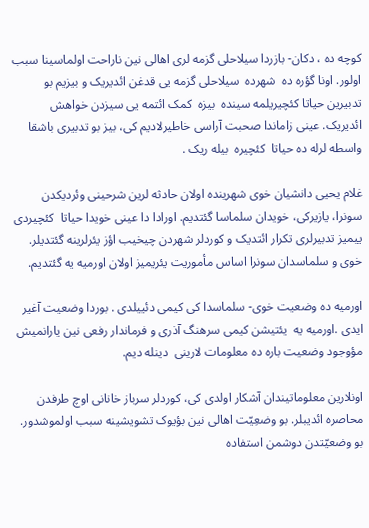کوچه ده ، دکان- بازردا سیلاحلی گزمه لری اهالی نین ناراحت اولماسینا سبب اولور. اونا گؤره ده  شهرده  سیلاحلی گزمه یی قدغن ائدیریک و بیزیم بو تدبیرین حیاتا کئچیریلمه سینده  بیزه  کمک ائتمه یی سیزدن خواهش ائدیریک. عینی زاماندا صحبت آراسی خاطیرلادیم کی، بیز بو تدبیری باشقا واسطه لرله ده حیاتا  کئچیره  بیله ریک .

غلام یحیی دانشیان خوی شهرینده اولان حادثه لرین شرحینی وئردیکدن سونرا، یازیرکی، خویدان سلماسا گئتدیم. اورادا دا عینی خویدا حیاتا  کئچیردی ییمیز تدبیرلری تکرار ائتدیک و کوردلر شهردن چیخیب اؤز یئرلرینه گئتدیلر. خوی و سلماسدان سونرا اساس مأموریت یئریمیز اولان اورمیه یه گئتدیم.

اورمیه ده وضعیت خوی- سلماسدا کی کیمی دئییلدی . بوردا وضعیت آغیر ایدی .اورمیه یه  یئتیشن کیمی سرهنگ آذری و فرماندار رفعی نین یارانمیش مؤوجود وضعیت باره ده معلومات لارینی  دینله دیم.

اونلارین معلوماتیندان آشکار اولدی کی، کوردلر سرباز خانانی اوچ طرفدن محاصره ائدیبلر. بو وضعِیّت اهالی نین بؤیوک تشویشینه سبب اولموشدور. بو وضعیّتدن دوشمن استفاده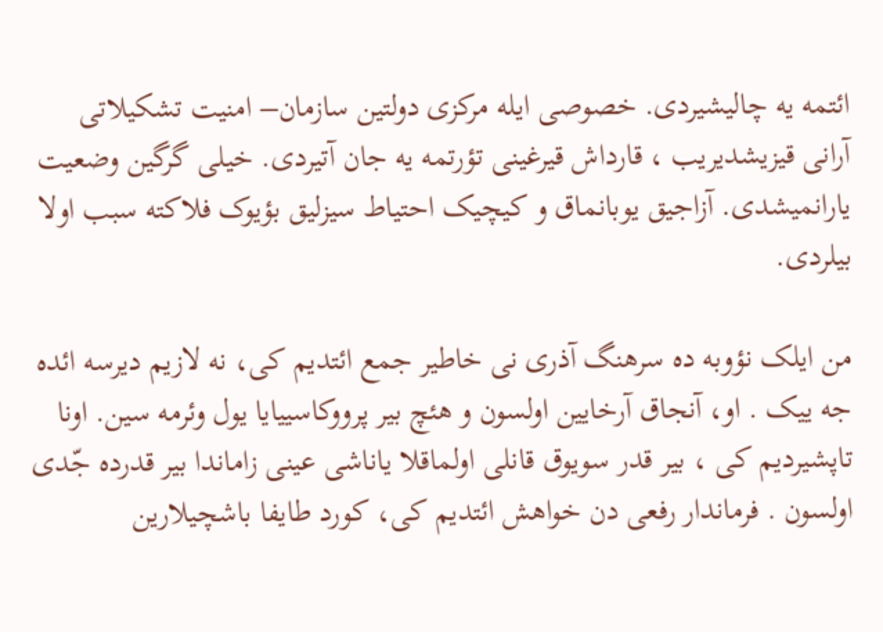ائتمه یه چالیشیردی. خصوصی ایله مرکزی دولتین سازمان– امنیت تشکیلاتی آرانی قیزیشدیریب ، قارداش قیرغینی تؤرتمه یه جان آتیردی. خیلی گرگین وضعیت یارانمیشدی. آزاجیق یوبانماق و کیچیک احتیاط سیزلیق بؤیوک فلاکته سبب اولا بیلردی.

من ایلک نؤوبه ده سرهنگ آذری نی خاطیر جمع ائتدیم کی، نه لازیم دیرسه ائده جه ییک . او، آنجاق آرخایین اولسون و هئچ بیر پرووکاسییایا یول وئرمه سین. اونا  تاپشیردیم کی ، بیر قدر سویوق قانلی اولماقلا یاناشی عینی زاماندا بیر قدرده جّدی اولسون . فرماندار رفعی دن خواهش ائتدیم کی، کورد طایفا باشچیلارین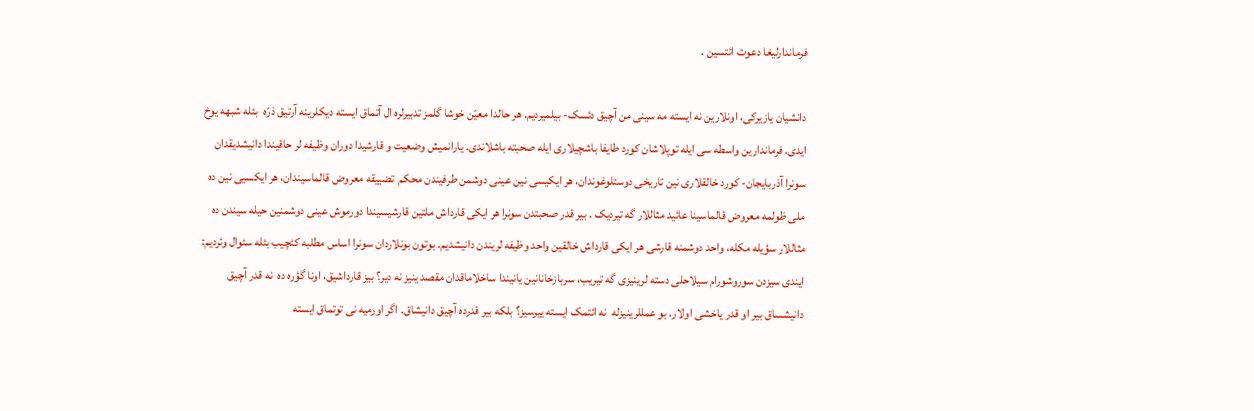فرماندارلیغا دعوت ائتسین .

دانشیان یازیرکی، اونلارین نه ایسته مه سینی من آچیق دئسک- بیلمیردیم. هر حالدا معیّن خوشا گلمز تدبیرلره ال آتماق ایسته دیکلرینه آرتیق ذرّه  بئله شبهه یوخ ایدی. فرماندارین واسطه سی ایله توپلاشان کورد طایفا باشچیلاری ایله صحبته باشلاندی. یارانمیش وضعیت و قارشیدا دوران وظیفه لر حاقیندا دانیشدیقدان سونرا آذربایجان- کورد خالقلاری نین تاریخی دوستلوغوندان، هر ایکیسی نین عینی دوشمن طرفیندن محکم  تضییقه معروض قالماسیندان، هر ایکسیی نین ده ملی ظولمه معروض قالماسینا عائید مثاللار گه تیردیک . بیر قدر صحبتدن سونرا هر ایکی قارداش ملتین قارشیسیندا دورموش عینی دوشمنین حیله سیندن ده مثاللار سؤیله مکله، واحد دوشمنه قارشی هر ایکی قارداش خالقین واحد وظیفه لریندن دانیشدیم. بوتون بونلاردان سونرا اساس مطلبه کئچیب بئله سئوال وئردیم: ایندی سیزدن سوروشورام سیلاحلی دسته لرینیزی گه تیریب، سربازخانانین یانیندا ساخلاماقدان مقصد ینیز نه دیر؟ بیز قارداشیق، اونا گؤره ده  نه قدر آچیق دانیشساق بیر او قدر یاخشی اولار. بو عمللرینیزله  نه ائتمک ایسته ییرسیز؟ بلکه بیر قدرده آچیق دانیشاق. اگر اورمیه نی توتماق ایسته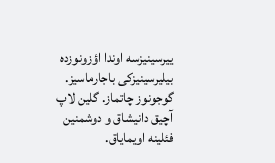ییرسینیزسه اوندا اؤزونوزده  بیلیرسینیزکی باجارماسیز. گوجونوز چاتماز. گلین لاپ آچیق دانیشاق و دوشمنین فئلینه اویمایاق.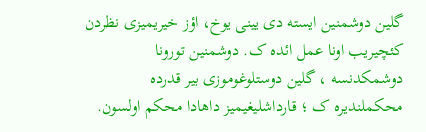گلین دوشمنین ایسته دی یینی یوخ، اؤز خیریمیزی نظردن کئچیریب اونا عمل ائده ک. دوشمنین تورونا دوشمکدنسه ، گلین دوستلوغوموزی بیر قدرده محکملندیره ک ؛ قارداشلیغیمیز داهادا محکم اولسون.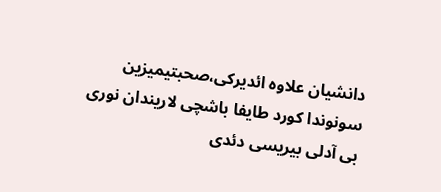دانشیان علاوه ائدیرکی،صحبتیمیزین سونوندا کورد طایفا باشچی لاریندان نوری بی آدلی بیریسی دئدی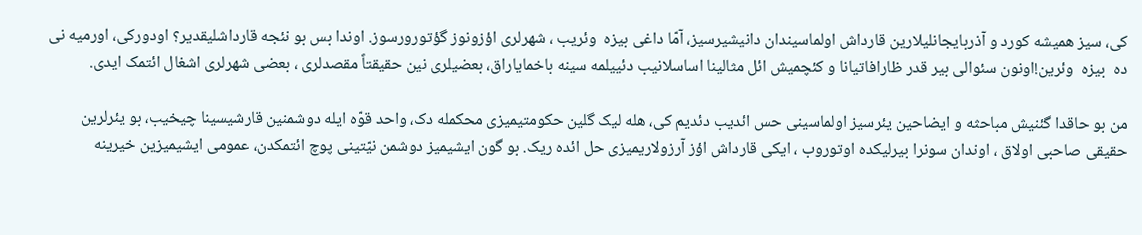کی، سیز همیشه کورد و آذربایجانلیلارین قارداش اولماسیندان دانیشیرسیز، آمّا داغی بیزه  وئریب ، شهرلری اؤزونوز گؤتورورسوز. اوندا بس بو نئجه قارداشلیقدیر؟ اودورکی، اورمیه نی ده  بیزه  وئرین!اونون سئوالی بیر قدر ظارافاتیانا و کئچمیش ائل مثالینا اساسلانیب دئییلمه سینه باخمایاراق، بعضیلری نین حقیقتاً مقصدلری ، بعضی شهرلری اشغال ائتمک ایدی.

من بو حاقدا گئنیش مباحثه و ایضاحین یئرسیز اولماسینی حس ائدیب دئدیم کی، هله لیک گلین حکومتیمیزی محکمله دک، واحد قوّه ایله دوشمنین قارشیسینا چیخیب، بو یئرلرین حقیقی صاحبی اولاق ، اوندان سونرا بیرلیکده اوتوروب ، ایکی قارداش اؤز آرزولاریمیزی حل ائده ریک. بو گون ایشیمیز دوشمن نیّتینی پوچ ائتمکدن، عمومی ایشیمیزین خیرینه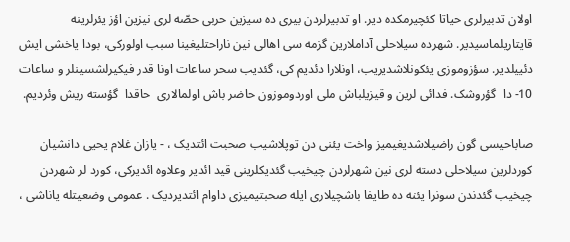اولان تدبیرلری حیاتا کئچیرمکده دیر. او تدبیرلردن بیری ده سیزین حربی حصّه لری نیزین اؤز یئرلرینه قایتاریلماسیدیر. شهرده سیلاحلی آداملارین گزمه سی اهالی نین ناراحتلیغینا سبب اولورکی، بودا یاخشی ایش دئییلدیر. سؤزوموزی یئکونلاشدیریب، اونلارا دئدیم کی، گئدیب سحر ساعات اونا قدر فیکیرلشسینلر و ساعات 10- دا  گؤروشک. فدائی لرین و قیزیلباش ملی اوردوموزون حاضر باش اولمالاری  حاقدا  گؤسته ریش وئردیم.

صاباحیسی گون راضیلاشدیغیمیز واخت یئنی دن توپلاشیب صحبت ائتدیک ، - یازان غلام یحیی دانشیان کوردلرین سیلاحلی دسته لری نین شهرلردن چیخیب گئدیکلرینی قید ائدیر وعلاوه ائدیرکی، کورد لر شهردن چیخیب گئدندن سونرا یئنه ده طایفا باشچیلاری ایله صحبتیمیزی داوام ائتدیردیک . عمومی وضعیتله یاناشی ،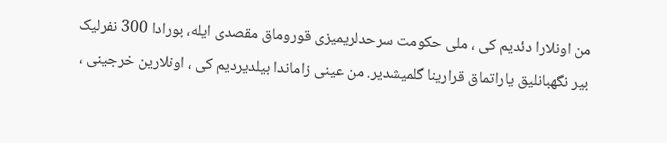من اونلارا دئدیم کی ، ملی حکومت سرحدلریمیزی قوروماق مقصدی ایله، بورادا 300 نفرلیک بیر نگهبانلیق یاراتماق قرارینا گلمیشدیر. من عینی زاماندا بیلدیردیم کی ، اونلارین خرجینی ،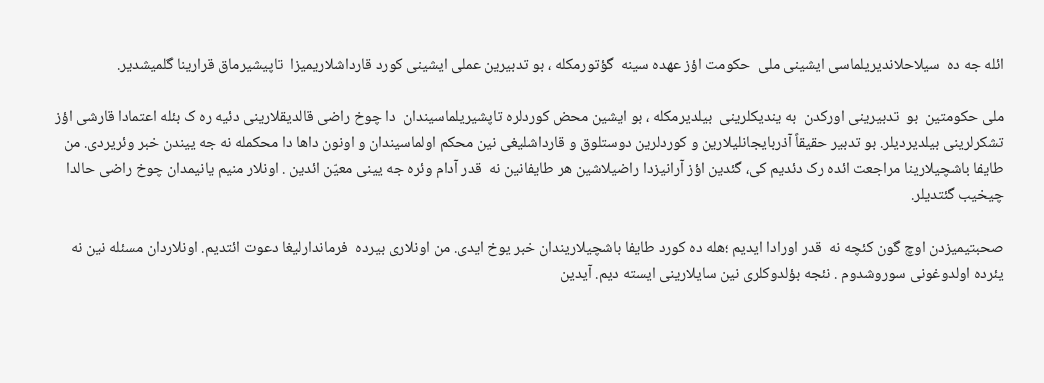ائله جه ده  سیلاحلاندیریلماسی ایشینی ملی  حکومت اؤز عهده سینه  گؤتورمکله ، بو تدبیرین عملی ایشینی کورد قارداشلاریمیزا  تاپیشیرماق قرارینا گلمیشدیر.

ملی حکومتین  بو  تدبیرینی اورکدن  به یندیکلرینی  بیلدیرمکله ، بو ایشین محض کوردلره تاپشیریلماسیندان  دا چوخ راضی قالدیقلارینی دئیه ره ک بئله اعتمادا قارشی اؤز تشکرلرینی بیلدیردیلر. بو تدبیر حقیقاً آذربایجانلیلارین و کوردلرین دوستلوق و قارداشلیغی نین محکم اولماسیندان و اونون داها دا محکمله نه جه ییندن خبر وئریردی. من طایفا باشچیلارینا مراجعت ائده رک دئدیم کی، گئدین اؤز آرانیزدا راضیلاشین هر طایفانین نه  قدر آدام وئره جه یینی معیّن ائدین . اونلار منیم یانیمدان چوخ راضی حالدا چیخیب گئتدیلر.

صحبتیمیزدن اوچ گون کئچه نه  قدر اورادا ایدیم ؛هله ده کورد طایفا باشچیلاریندان خبر یوخ ایدی. من اونلاری بیرده  فرماندارلیغا دعوت ائتدیم. اونلاردان مسئله نین نه یئرده اولدوغونی سوروشدوم . نئجه بؤلدوکلری نین سایلارینی ایسته دیم. آیدین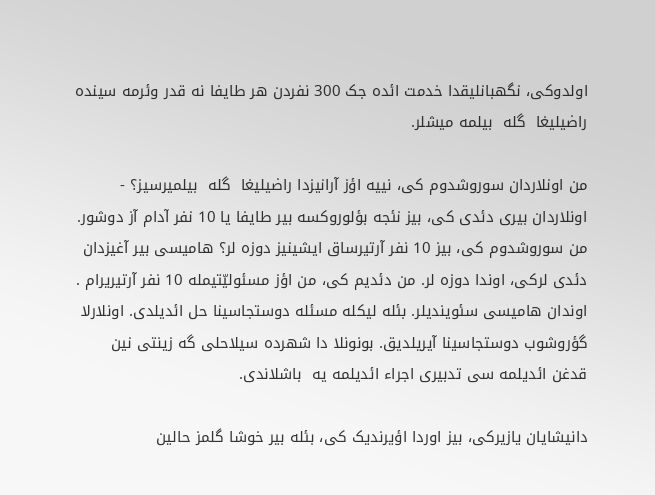اولدوکی، نگهبانلیقدا خدمت ائده جک 300 نفردن هر طایفا نه قدر وئرمه سینده  راضیلیغا  گله  بیلمه میشلر.

من اونلاردان سوروشدوم کی، نییه اؤز آرانیزدا راضیلیغا  گله  بیلمیرسیز؟ - اونلاردان بیری دئدی کی، بیز نئجه بؤلوروکسه بیر طایفا یا 10 نفر آدام آز دوشور. من سوروشدوم کی، بیز 10 نفر آرتیرساق ایشینیز دوزه لر؟ هامیسی بیر آغیزدان دئدی لرکی، اوندا دوزه لر. من دئدیم کی، من اؤز مسئولیّتیمله 10 نفر آرتیریرام . اوندان هامیسی سئویندیلر. بئله لیکله مسئله دوستجاسینا حل ائدیلدی. اونلارلا گؤروشوب دوستجاسینا آیریلدیق. بونونلا دا شهرده سیلاحلی گه زینتی نین قدغن ائدیلمه سی تدبیری اجراء ائدیلمه یه  باشلاندی.

دانیشایان یازیرکی، بیز اوردا اؤیرندیک کی، بئله بیر خوشا گلمز حالین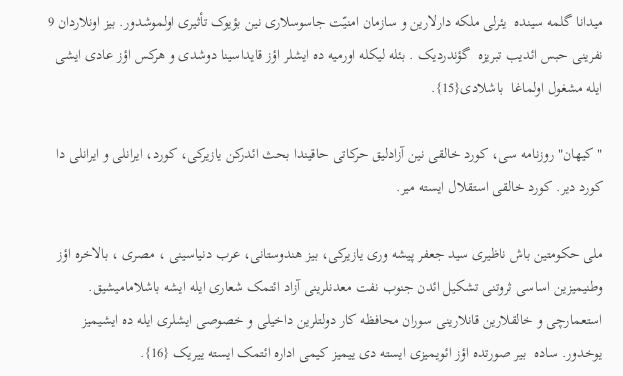میدانا گلمه سینده  یئرلی ملکه دارلارین و سازمان امنیّت جاسوسلاری نین بؤیوک تأثیری اولموشدور. بیز اونلاردان 9 نفرینی حبس ائدیب تبریزه  گؤندردیک . بئله لیکله اورمیه ده ایشلر اؤز قایداسینا دوشدی و هرکس اؤز عادی ایشی ایله مشغول اولماغا  باشلادی{15}.

" کیهان" روزنامه سی، کورد خالقی نین آزادلیق حرکاتی حاقیندا بحث ائدرکن یازیرکی، کورد، ایرانلی و ایرانلی دا  کورد دیر. کورد خالقی استقلال ایسته میر.

ملی حکومتین باش ناظیری سید جعفر پیشه وری یازیرکی، بیز هندوستانی، عرب دنیاسینی ، مصری ، بالاخره اؤز وطنیمیزین اساسی ثروتنی تشکیل ائدن جنوب نفت معدنلرینی آزاد ائتمک شعاری ایله ایشه باشلامامیشیق. استعمارچی و خالقلارین قانلارینی سوران محافظه کار دولتلرین داخیلی و خصوصی ایشلری ایله ده ایشیمیز یوخدور. ساده  بیر صورتده اؤز ائویمیزی ایسته دی ییمیز کیمی اداره ائتمک ایسته ییریک {16}.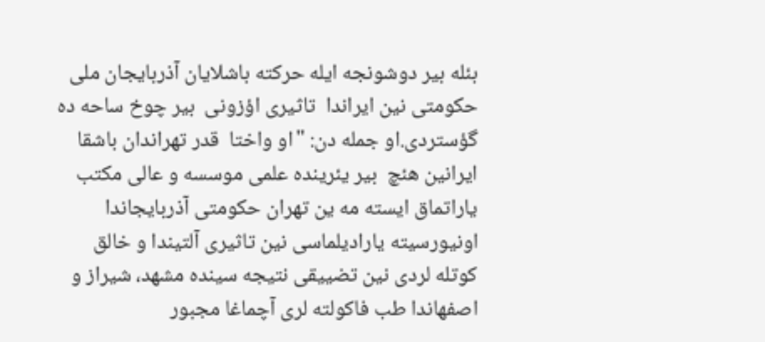بئله بیر دوشونجه ایله حرکته باشلایان آذربایجان ملی حکومتی نین ایراندا  تاثیری اؤزونی  بیر چوخ ساحه ده  گؤستردی.او جمله دن: "او واختا  قدر تهراندان باشقا ایرانین هئچ  بیر یئرینده علمی موسسه و عالی مکتب یاراتماق ایسته مه ین تهران حکومتی آذربایجاندا اونیورسیته یارادیلماسی نین تاثیری آلتیندا و خالق کوتله لردی نین تضییقی نتیجه سینده مشهد، شیراز و اصفهاندا طب فاکولته لری آچماغا مجبور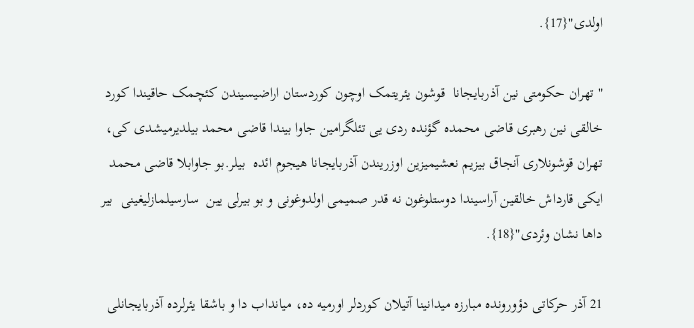اولدی"{17}.

" تهران حکومتی نین آذربایجانا  قوشون یئریتمک اوچون کوردستان اراضیسیندن کئچمک حاقیندا کورد خالقی نین رهبری قاضی محمده گؤنده ردی یی تئلگرامین جاوا بیندا قاضی محمد بیلدیرمیشدی کی، تهران قوشونلاری آنجاق بیزیم نعشیمیزین اوزریندن آذربایجانا هیجوم ائده  بیلر.بو جاوابلا قاضی محمد ایکی قارداش خالقین آراسیندا دوستلوغون نه قدر صمیمی اولدوغونی و بو بیرلی یین  سارسیلمازلیغینی  بیر داها نشان وئردی"{18}.

21 آذر حرکاتی دؤورونده مبارزه میدانینا آتیلان کوردلر اورمیه ده، میانداب دا و باشقا یئرلرده آذربایجانلی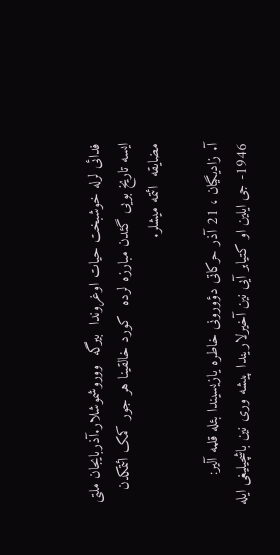فدائی لرله خوشبخت حیات اوغروندا  بیرگه  ووروشموشلار.آذربایجان ملتی ایسه تاریخ بویی گئدن مبارزه لرده  کورد خالقینا هر جور کمک ائتمکدن مضایقه  ائتمه میشلر.

آ. زادیگیان ، 21 آذر حرکاتی دؤورونی خاطره یازیسیندا بئله قلمه آلیر: 1946- جی ایلین او کتیابر آیی نین آخیرلاریندا پیشه وری نین باشچیلیغی ایله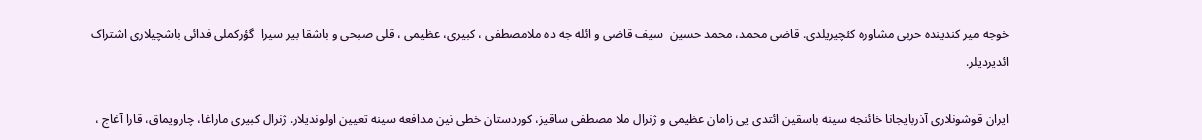خوجه میر کندینده حربی مشاوره کئچیریلدی. قاضی محمد، محمد حسین  سیف قاضی و ائله جه ده ملامصطفی ، کبیری، عظیمی ، قلی صبحی و باشقا بیر سیرا  گؤرکملی فدائی باشچیلاری اشتراک ائدیردیلر.

ایران قوشونلاری آذربایجانا خائنجه سینه باسقین ائتدی یی زامان عظیمی و ژنرال ملا مصطفی ساقیز، کوردستان خطی نین مدافعه سینه تعیین اولوندیلار. ژنرال کبیری ماراغا، چارویماق، قارا آغاج ،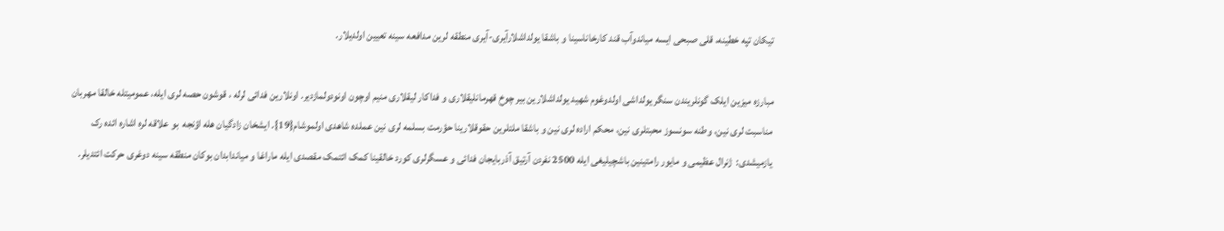تیکان تپه خطینه، قلی صبحی ایسه میاندوآب قند کارخاناسینا و باشقا یولداشلارآیری-آیری منطقه لرین مدافعه سینه تعیین اولدیلار.

مبارزه میزین ایلک گونلریندن سنگر یولداشی اولدوغوم شهید یولداشلارین بیر چوخ قهرمانلیقلاری و فداکار لیقلاری منیم اوچون اونودولمازدیر. اونلارین فدائی لرله ، قوشون حصه لری ایله، عمومیتله خالقا مهربان مناسبت لری نین، وطنه سونسوز محبتلری نین، محکم اراده لری نین و باشقا ملتلرین حقوقلارینا حؤرمت بسلمه لری نین عملده شاهدی اولموشام{19}. ایشخان زادگیان هله اؤنجه  بو علاقه لره اشاره ائده رک  یازمیشدی:  ژنرال عظیمی و مایور رامتینین باشچیلیغی ایله 2500 نفردن آرتیق آذربایجان فدائی و عسگرلری کورد خالقینا کمک ائتمک مقصدی ایله ماراغا و میاندابدان بوکان منطقه سینه دوغری حرکت ائتدیلر.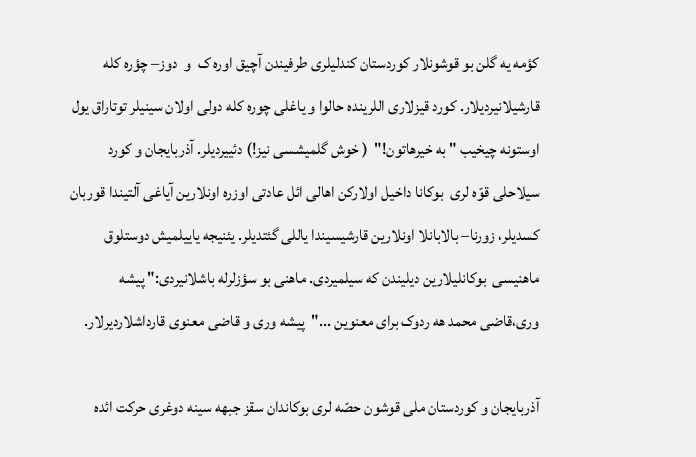کؤمه یه گلن بو قوشونلار کوردستان کندلیلری طرفیندن آچیق اوره ک  و  دوز– چؤره کله قارشیلانیردیلار. کورد قیزلاری اللرینده حالوا و یاغلی چوره کله دولی اولان سینیلر توتاراق یول اوستونه چیخیب " به خیرهاتون!"  ( خوش گلمیشسی نیز!) دئییردیلر. آذربایجان و کورد سیلاحلی قوّه لری  بوکانا داخیل اولارکن اهالی ائل عادتی اوزره اونلارین آیاغی آلتیندا قوربان کسدیلر، زورنا– بالابانلا اونلارین قارشیسیندا یاللی گئتدیلر. یئنیجه یاییلمیش دوستلوق ماهنیسی  بوکانلیلارین دیلیندن که سیلمیردی. ماهنی بو سؤزلرله باشلانیردی:" پیشه وری،قاضی محمد هه ردوک برای معنوین ..."  پیشه وری و قاضی معنوی قارداشلاردیرلار.

آذربایجان و کوردستان ملی قوشون حصّه لری بوکاندان سقز جبهه سینه دوغری حرکت ائده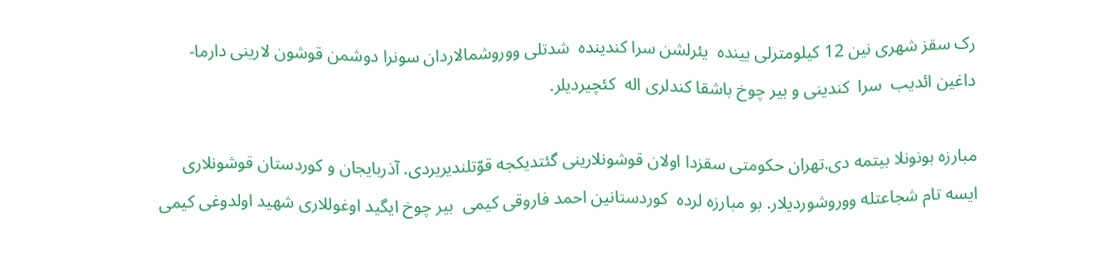رک سقز شهری نین 12 کیلومترلی یینده  یئرلشن سرا کندینده  شدتلی ووروشمالاردان سونرا دوشمن قوشون لارینی دارما- داغین ائدیب  سرا  کندینی و بیر چوخ باشقا کندلری اله  کئچیردیلر.

مبارزه بونونلا بیتمه دی.تهران حکومتی سقزدا اولان قوشونلارینی گئتدیکجه قوّتلندیریردی. آذربایجان و کوردستان قوشونلاری ایسه تام شجاعتله ووروشوردیلار. بو مبارزه لرده  کوردستانین احمد فاروقی کیمی  بیر چوخ ایگید اوغوللاری شهید اولدوغی کیمی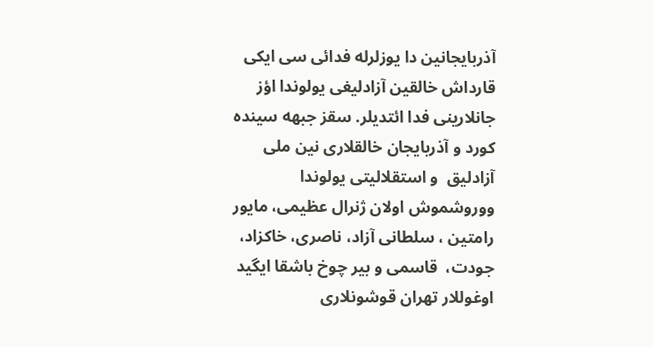آذربایجانین دا یوزلرله فدائی سی ایکی قارداش خالقین آزادلیغی یولوندا اؤز جانلارینی فدا ائتدیلر. سقز جبهه سینده  کورد و آذربایجان خالقلاری نین ملی آزادلیق  و استقلالیتی یولوندا ووروشموش اولان ژنرال عظیمی، مایور رامتین ، سلطانی آزاد، ناصری، خاکزاد، جودت،  قاسمی و بیر چوخ باشقا ایگید اوغوللار تهران قوشونلاری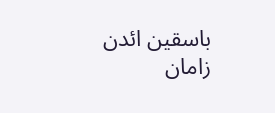باسقین ائدن زامان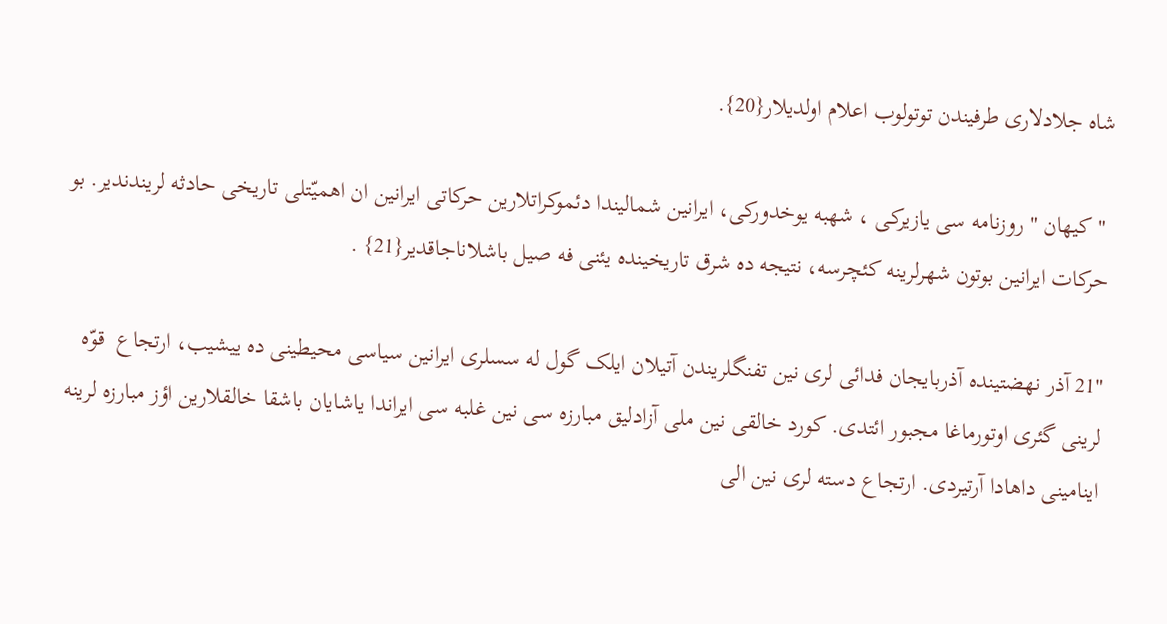شاه جلادلاری طرفیندن توتولوب اعلام اولدیلار{20}.

 " کیهان " روزنامه سی یازیرکی ، شهبه یوخدورکی، ایرانین شمالیندا دئموکراتلارین حرکاتی ایرانین ان اهمیّتلی تاریخی حادثه لریندندیر. بو حرکات ایرانین بوتون شهرلرینه کئچرسه، نتیجه ده شرق تاریخینده یئنی فه صیل باشلاناجاقدیر{21} .

"21 آذر نهضتینده آذربایجان فدائی لری نین تفنگلریندن آتیلان ایلک گول له سسلری ایرانین سیاسی محیطینی ده ییشیب، ارتجاع  قوّه لرینی گئری اوتورماغا مجبور ائتدی. کورد خالقی نین ملی آزادلیق مبارزه سی نین غلبه سی ایراندا یاشایان باشقا خالقلارین اؤز مبارزه لرینه اینامینی داهادا آرتیردی. ارتجاع دسته لری نین الی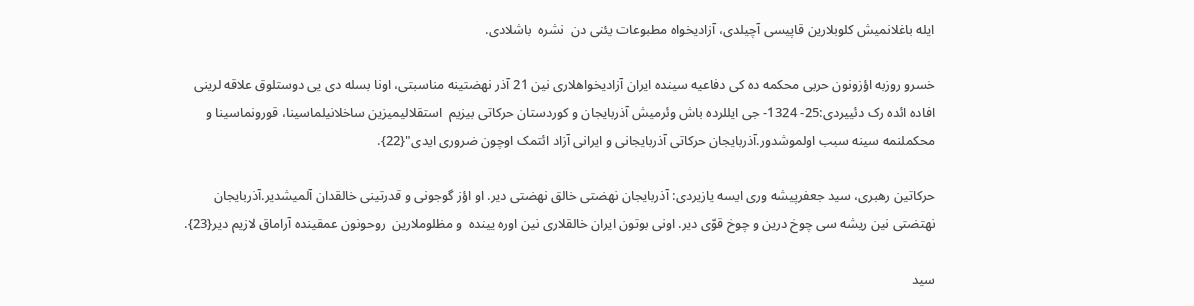ایله باغلانمیش کلوبلارین قاپیسی آچیلدی، آزادیخواه مطبوعات یئنی دن  نشره  باشلادی.

خسرو روزبه اؤزونون حربی محکمه ده کی دفاعیه سینده ایران آزادیخواهلاری نین 21 آذر نهضتینه مناسبتی، اونا بسله دی یی دوستلوق علاقه لرینی افاده ائده رک دئییردی:25- 1324- جی ایللرده باش وئرمیش آذربایجان و کوردستان حرکاتی بیزیم  استقلالیمیزین ساخلانیلماسینا، قورونماسینا و محکملنمه سینه سبب اولموشدور.آذربایجان حرکاتی آذربایجانی و ایرانی آزاد ائتمک اوچون ضروری ایدی"{22}.

حرکاتین رهبری، سید جعفرپیشه وری ایسه یازیردی: آذربایجان نهضتی خالق نهضتی دیر. او اؤز گوجونی و قدرتینی خالقدان آلمیشدیر.آذربایجان نهتضتی نین ریشه سی چوخ درین و چوخ قوّی دیر. اونی بوتون ایران خالقلاری نین اوره یینده  و مظلوملارین  روحونون عمقینده آراماق لازیم دیر{23}.

سید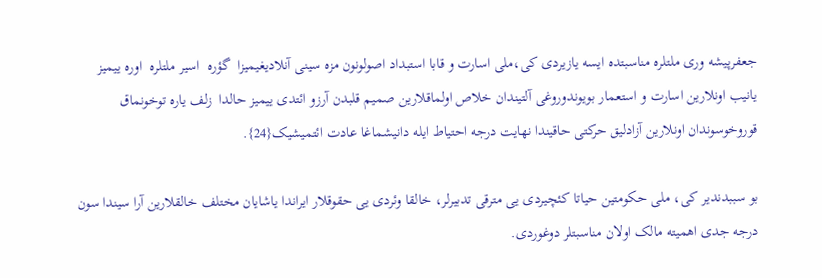جعفرپیشه وری ملتلره مناسبتده ایسه یازیردی کی،ملی اسارت و قابا استبداد اصولونون مزه سینی آنلادیغیمیزا  گؤره  اسیر ملتلره  اوره ییمیز یانیب اونلارین اسارت و استعمار بویوندوروغی آلتیندان خلاص اولماقلارین صمیم قلبدن آرزو ائتدی ییمیز حالدا  زلف یاره توخونماق قوروخوسوندان اونلارین آزادلیق حرکتی حاقیندا نهایت درجه احتیاط ایله دانیشماغا عادت ائتمیشیک{24}.

بو سببدندیر کی، ملی حکومتین حیاتا کئچیردی یی مترقی تدبیرلر، خالقا وئردی یی حقوقلار ایراندا یاشایان مختلف خالقلارین آرا سیندا سون درجه جدی اهمیته مالک اولان مناسبتلر دوغوردی.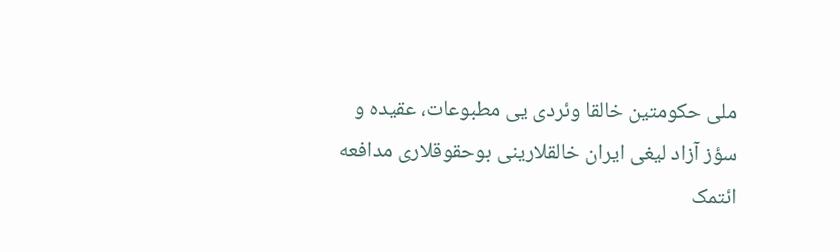ملی حکومتین خالقا وئردی یی مطبوعات، عقیده و سؤز آزاد لیغی ایران خالقلارینی بوحقوقلاری مدافعه ائتمک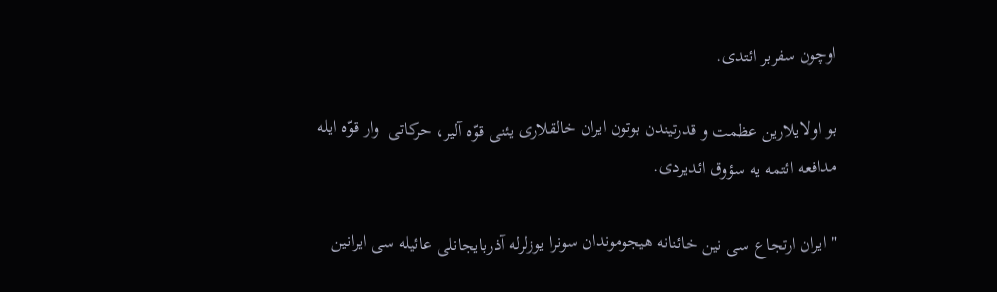اوچون سفربر ائتدی.

بو اولایلارین عظمت و قدرتیندن بوتون ایران خالقلاری یئنی قوّه آلیر، حرکاتی  وار قوّه ایله مدافعه ائتمه یه سؤوق ائدیردی.

" ایران ارتجاع سی نین خائنانه هیجوموندان سونرا یوزلرله آذربایجانلی عائیله سی ایرانین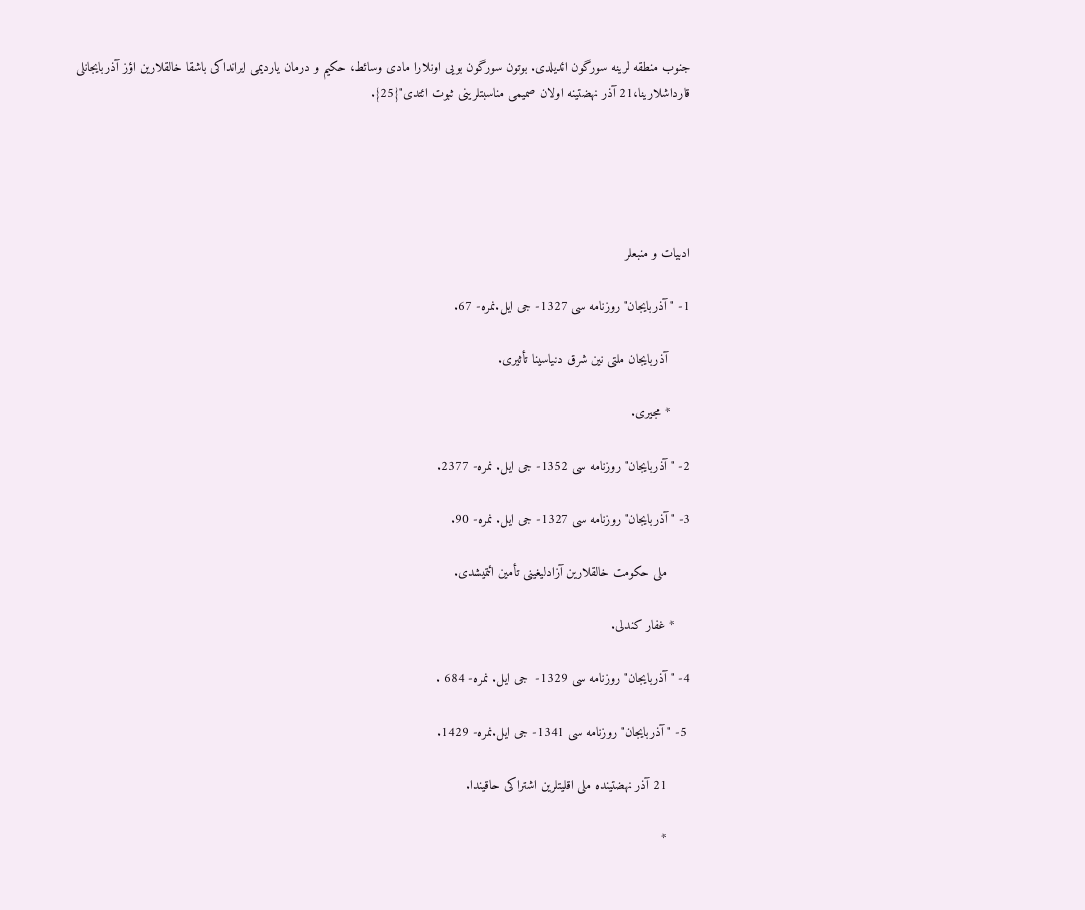جنوب منطقه لرینه سورگون ائدیلدی. بوتون سورگون بویی اونلارا مادی وسائط، حکیم و درمان یاردیمی ایرانداکی باشقا خالقلارین اؤز آذربایجانلی قارداشلارینا،21 آذر نهضتینه اولان صمیمی مناسبتلرینی ثبوت ائتدی"{25}.





ادبیات و منبعلر

1- " آذربایجان" روزنامه سی 1327- جی ایل.نمره- 67.

      آذربایجان ملتی نین شرق دنیاسینا تأثیری.

     * مجیری.

2- " آذربایجان" روزنامه سی 1352- جی ایل. نمره- 2377.

3- " آذربایجان" روزنامه سی 1327- جی ایل. نمره- 90.

      ملی حکومت خالقلارین آزادلیغینی تأمین ائتمیشدی.

    * غفار کندلی.

4- " آذربایجان" روزنامه سی 1329-  جی ایل. نمره- 684 .

 5- " آذربایجان"روزنامه سی 1341- جی ایل.نمره- 1429.

      21 آذر نهضتینده ملی اقلیتلرین اشتراکی حاقیندا.

      *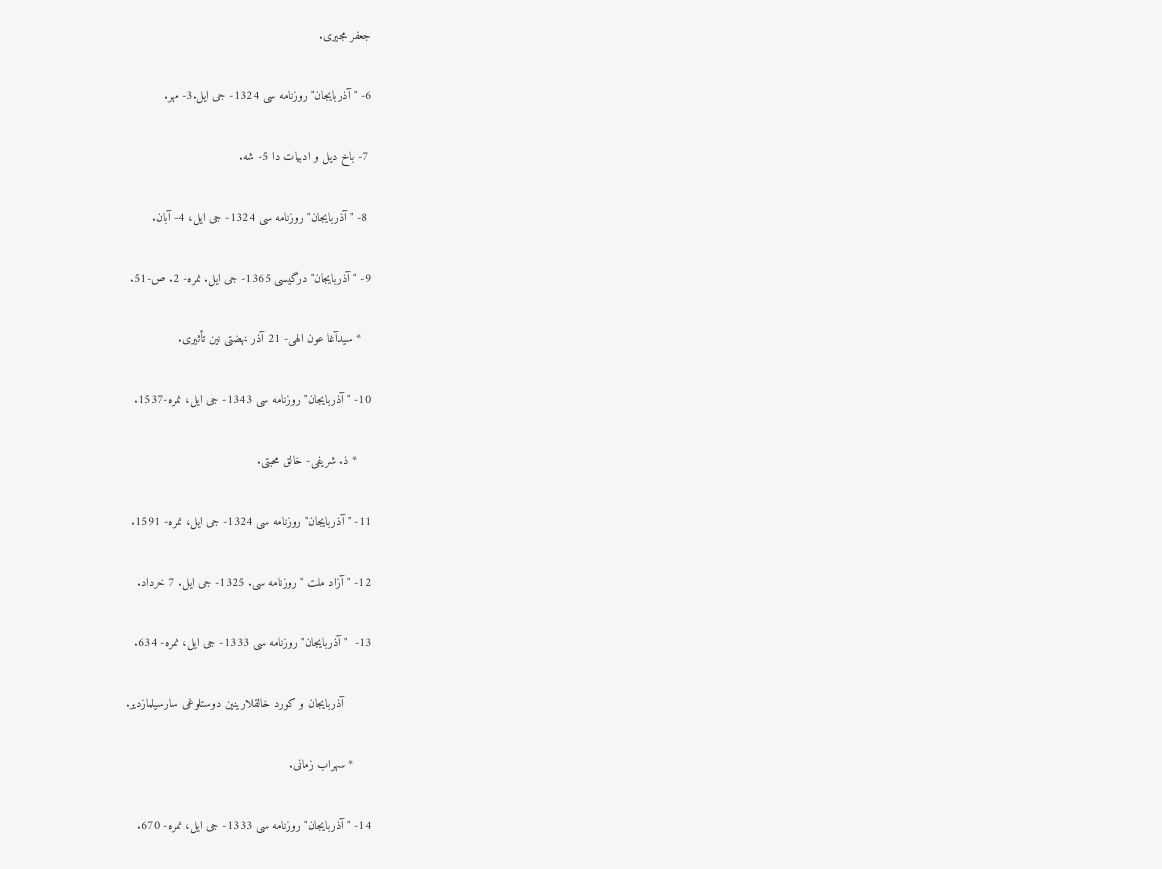جعفر مجیری.

6- " آذربایجان" روزنامه سی 1324- جی ایل.3- مهر.

 7- باخ دیل و ادبیات دا 5- شه.

 8- " آذربایجان" روزنامه سی 1324- جی ایل، 4- آبان.

9- " آذربایجان" درگیسی 1365- جی ایل. نمره- 2. ص-51.

   * سیدآغا عون الهی- 21 آذر نهضتی نین تأثیری.

10- " آذربایجان" روزنامه سی 1343- جی ایل، نمره-1537.

    * ذ. شریفی- خالق محبتی.

11- " آذربایجان" روزنامه سی 1324- جی ایل، نمره- 1591.

12- " آزاد ملت " روزنامه سی. 1325- جی ایل. 7 خرداد.

13-  " آذربایجان" روزنامه سی 1333- جی ایل، نمره- 634.

        آذربایجان و کورد خالقلارینین دوستلوغی سارسیلمازدیر.

     * سهراب زمانی.

14- " آذربایجان" روزنامه سی 1333- جی ایل، نمره- 670.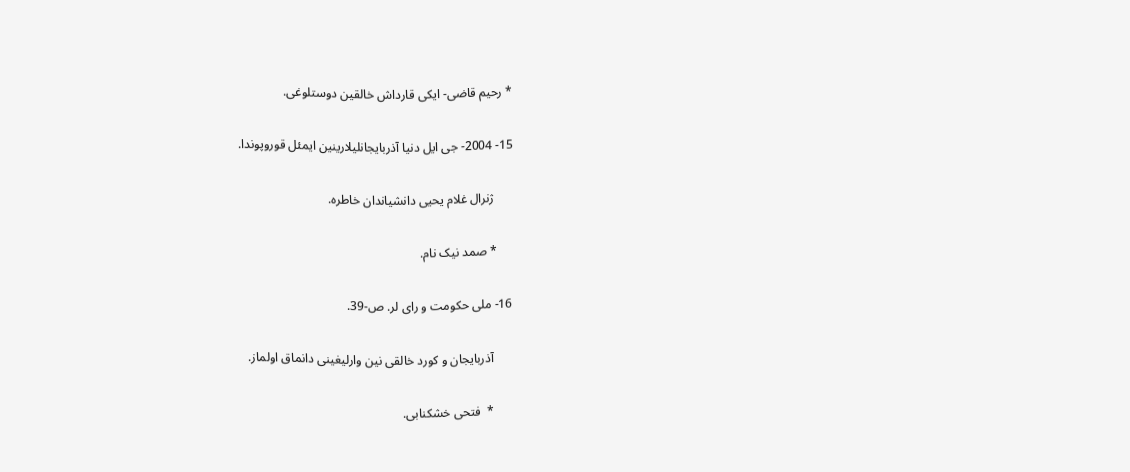* رحیم قاضی- ایکی قارداش خالقین دوستلوغی.

15- 2004- جی ایل دنیا آذربایجانلیلارینین ایمئل قوروپوندا.

      ژنرال غلام یحیی دانشیاندان خاطره.

     * صمد نیک نام.

16- ملی حکومت و رای لر. ص-39.

      آذربایجان و کورد خالقی نین وارلیغینی دانماق اولماز.

      *  فتحی خشکنابی.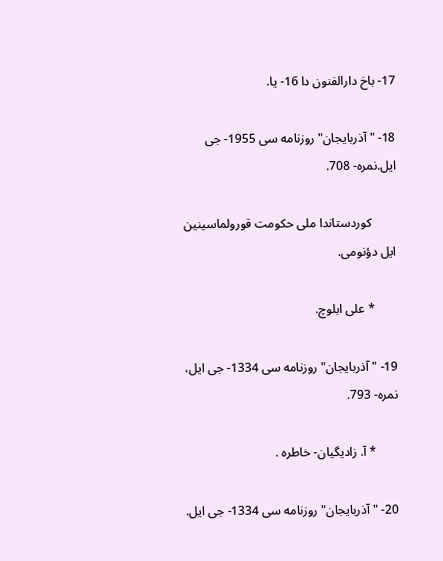17- باخ دارالفنون دا 16- یا.

18- " آذربایجان" روزنامه سی 1955- جی ایل.نمره- 708.

        کوردستاندا ملی حکومت قورولماسینین  ایل دؤنومی.

       * علی ابلوچ.

19- " آذربایجان" روزنامه سی 1334- جی ایل، نمره- 793.

       * آ. زادیگیان- خاطره .

20- " آذربایجان" روزنامه سی 1334- جی ایل.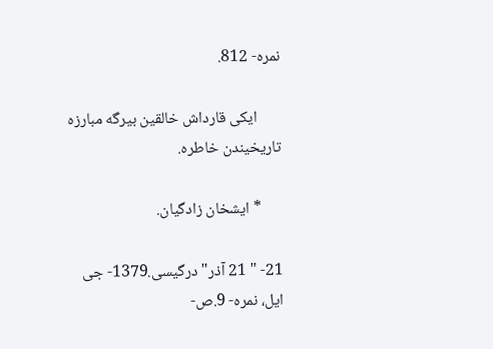نمره- 812.

       ایکی قارداش خالقین بیرگه مبارزه تاریخیندن خاطره.

      * ایشخان زادگیان.

21- " 21 آذر" درگیسی.1379- جی ایل، نمره- 9.ص-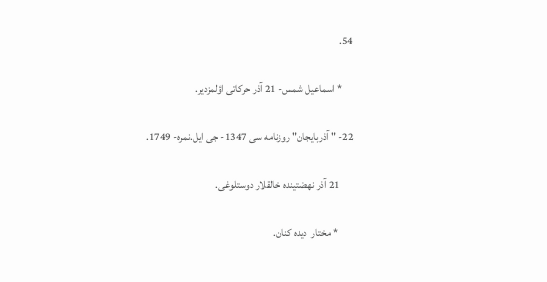54.

     * اسماعیل شمس- 21 آذر حرکاتی اؤلمزدیر.

22- " آذربایجان" روزنامه سی 1347- جی ایل.نمره- 1749.

      21 آذر نهضتینده خالقلار دوستلوغی.

       * مختار  دیده کنان.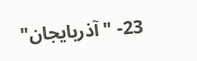23- " آذربایجان"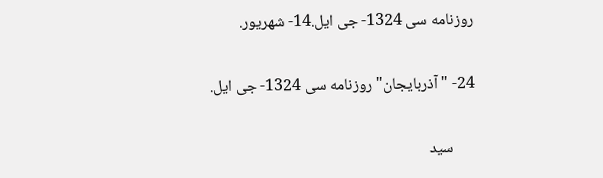روزنامه سی 1324- جی ایل.14- شهریور.

24- " آذربایجان" روزنامه سی 1324- جی ایل.

      سید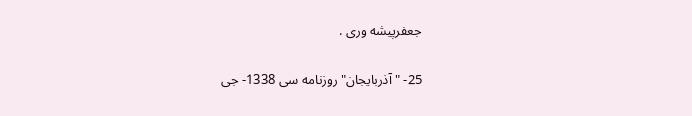جعفرپیشه وری .

25- " آذربایجان" روزنامه سی 1338- جی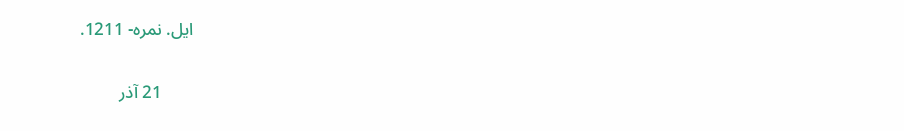ایل. نمره- 1211.

       21 آذر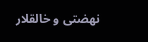نهضتی و خالقلار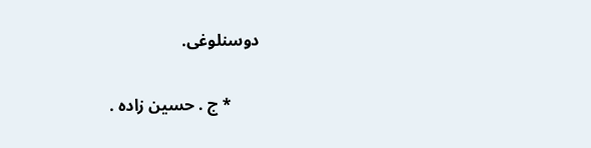دوسنلوغی.

       * ج . حسین زاده .